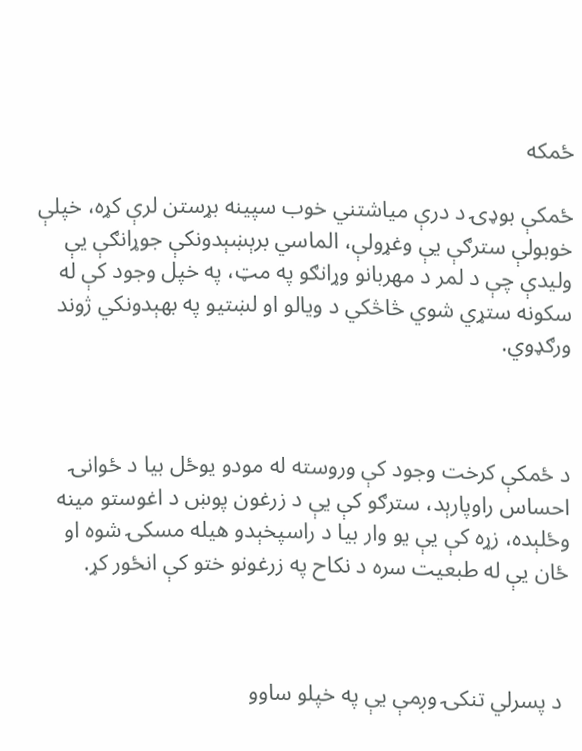ځمکه

ځمکې بوډۍ د درې میاشتني خوب سپینه بړستن لرې کړه، خپلې خوبولې سترګې یې وغړولې، الماسي برېښېدونکې جوړانګې یې ولیدې چې د لمر د مهربانو وړانګو په مټ، په خپل وجود کې له سکونه ستړي شوي څاڅکي د ویالو او لښتیو په بهېدونکي ژوند ورګډوي.



د ځمکې کرخت وجود کې وروسته له مودو یوځل بیا د ځوانۍ  احساس راوپارېد، سترګو کې یې د زرغون پوښ د اغوستو مینه وځلېده، زړه کې یې یو وار بیا د راسپخېدو هیله مسکۍ شوه او ځان یې له طبعیت سره د نکاح په زرغونو ختو کې انځور کړ.



 د پسرلي تنکۍ وږمې یې په خپلو ساوو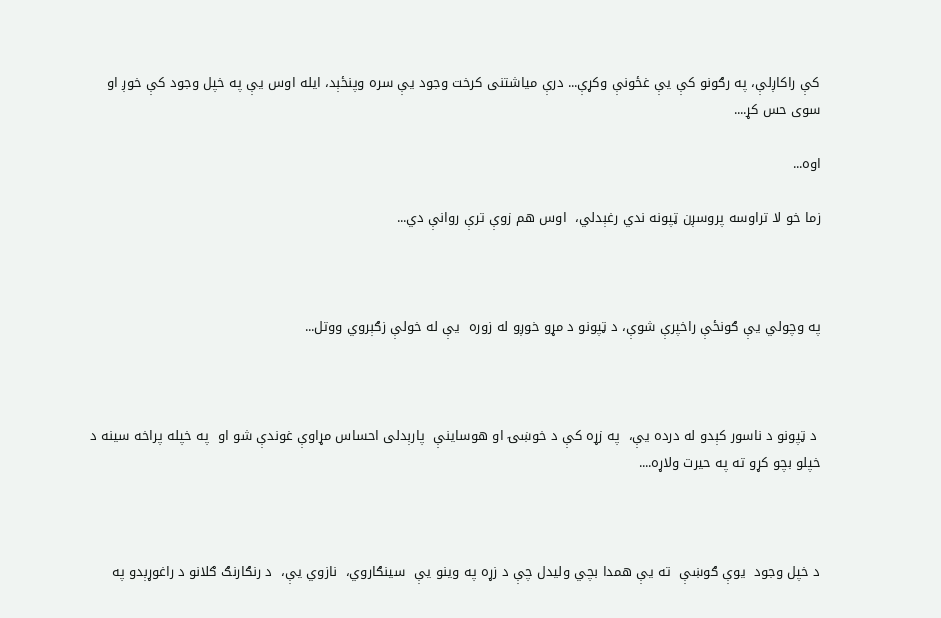کې راکاږلې، په رګونو کې یې غځونې وکړې... درې میاشتنی کرخت وجود یې سره وپنځېد، ایله اوس یې په خپل وجود کې خوږ او سوی حس کړ....

اوه...

زما خو لا تراوسه پروسږن ټپونه ندي رغېدلي،  اوس هم زوې ترې روانې دي...



په وچولي یې ګونځې راخپرې شوې، د ټپونو د مړو خوږو له زوره  یې له خولې زګېروي ووتل...



 د ټپونو د ناسور کېدو له درده یې،  په زړه کې د خوښۍ او هوساینې  پارېدلی احساس مړاوې غوندې شو او  په خپله پراخه سینه د خپلو بچو کړو ته په حیرت ولاړه....



د خپل وجود  یوې ګوښې  ته یې همدا بچي ولیدل چې د زړه په وینو یې  سینګاروي،  نازوي یې،  د رنګارنګ ګلانو د راغوړېدو په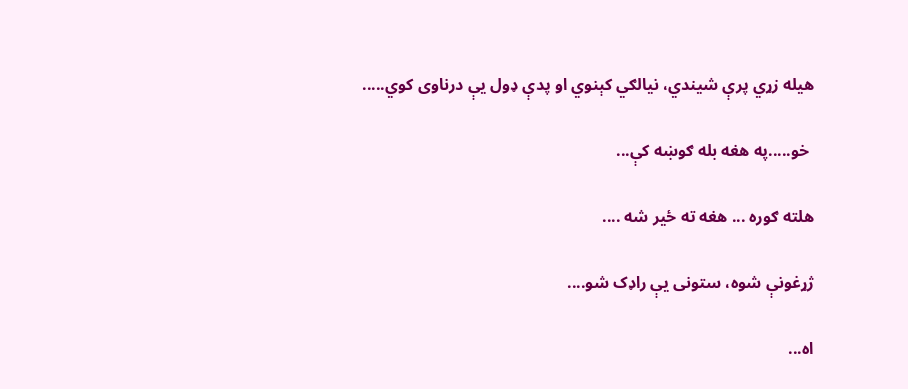هیله زړي پرې شیندي، نیالګي کېنوي او پدې ډول یې درناوی کوي.....

 خو.....په هغه بله ګوښه کې...

هلته ګوره ... هغه ته ځیر شه ....

ژړغونې شوه، ستونی یې راډک شو....

اه...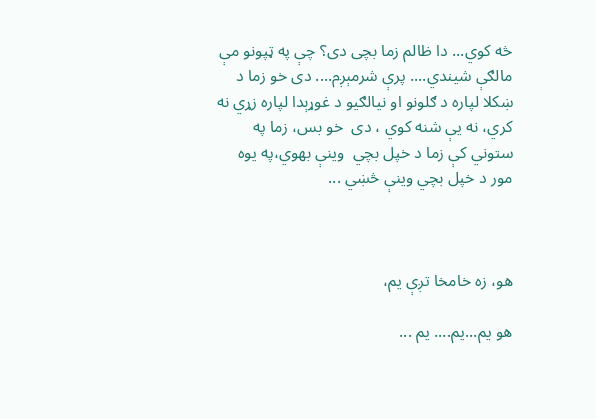څه کوي... دا ظالم زما بچی دی؟ چې په ټپونو مې  مالګې شیندي.... پرې شرمېږم.... دی خو زما د ښکلا لپاره د ګلونو او نیالګیو د غوړېدا لپاره زړي نه کري، نه یې شنه کوي ، دی  خو بس، زما په ستوني کې زما د خپل بچي  وینې بهوي،په یوه مور د خپل بچي وینې څښي ...



هو، زه خامخا تږې یم،

هو یم...یم.... یم ...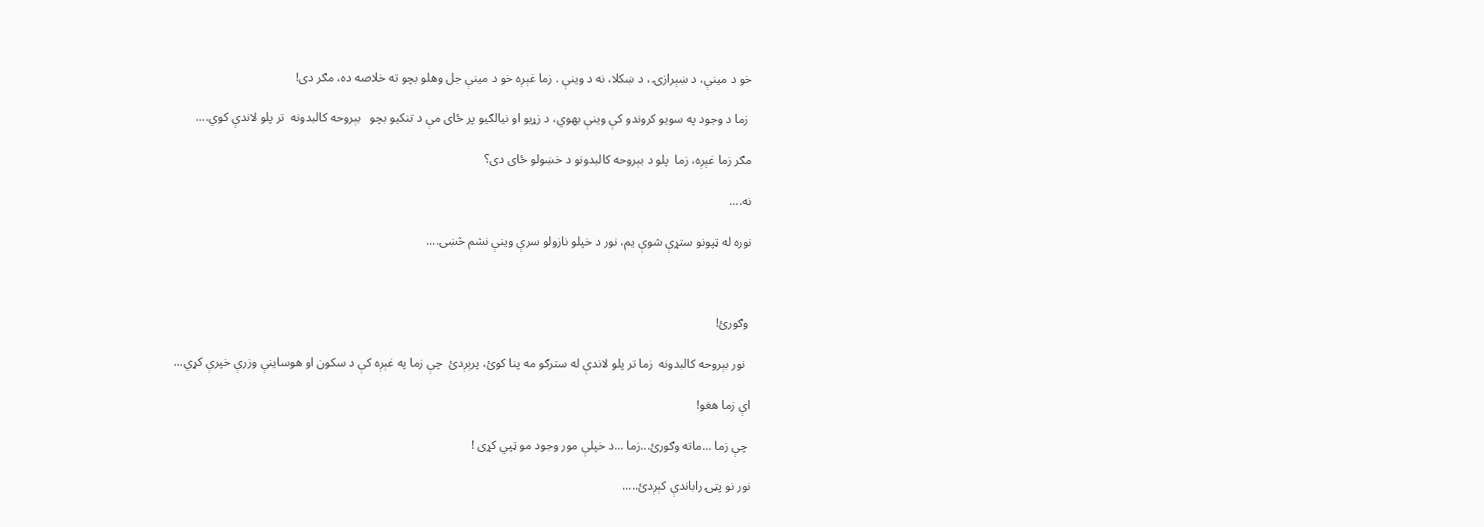خو د مینې، د ښېرازۍ ، د ښکلا، نه د وینې . زما غېږه خو د مینې جل وهلو بچو ته خلاصه ده، مګر دی!

 زما د وجود په سویو کروندو کې وینې بهوي، د زړیو او نیالګیو پر ځای مې د تنکیو بچو   بېروحه کالبدونه  تر پلو لاندې کوي....

مګر زما غېږه، زما  پلو د بېروحه کالبدونو د خښولو ځای دی؟

نه....

نوره له ټپونو ستړې شوې یم، نور د خپلو نازولو سرې وینې نشم څښی....



 وګورئ!

  نور بېروحه کالبدونه  زما تر پلو لاندې له سترګو مه پنا کوئ، پرېږدئ  چې زما په غېږه کې د سکون او هوساینې وزرې خپرې کړي...

اې زما هغو!

 چې زما ...ماته وګورئ...زما ...د خپلې مور وجود مو ټپي کړی !

نور نو پټۍ راباندې کېږدئ.....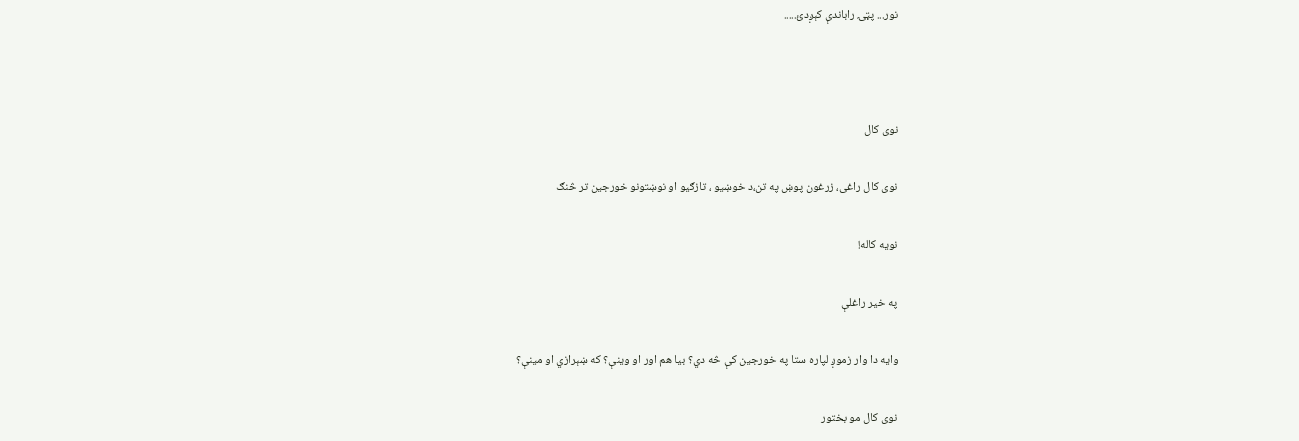نور... پټۍ راباندې کېږدئ.....



نوی کال

نوی کال راغی، زرغون پوښ په تن،د خوښیو ، تازګیو او نوښتونو خورجین تر څنګ

نویه کاله!

په خیر راغلې

وایه دا وار زموږ لپاره ستا په خورجین کې څه دي؟ بیا هم اور او وینې؟ که ښېرازي او مینې؟

نوی کال مو بختور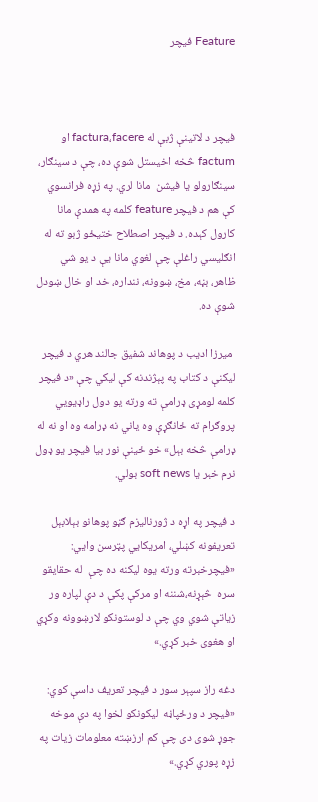Feature فیچر



فیچر د لاتینې ژبې له factura،facere او factum څخه اخیستل شوې ده، چې د سینګار، سینګارولو یا فیشن  مانا لري. په زړه فرانسوي کې هم د فیچر feature کلمه په همدې مانا کارول کېده. د فیچر اصطلاح ختیځو ژبو ته له انګلیسي راغلې چې لغوي مانا یې د یو شي ظاهر، بڼه، مخ، ښوونه، ننداره، خد او خال ښودل شوې ده.

 میرزا ادیب د پوهاند شفیق جالند هري د فیچر لیکنې د کتاب په پېژندنه کې لیکي چې «د فیچر کلمه لومړی ډرامې ته ورته یو دول راډیویي پروګرام ته ځانګړې وه یاني نه ډرامه وه او نه له ډرامې څخه بېل» خو ځینې نور بیا فیچر یو ډول نرم خبر یا soft news بولي.

د فیچر په اړه د ژورنالیزم ګڼو پوهانو بېلابېل تعریفونه کښلي، امریکایي پټرسن وایي: «فیچرخبرته ورته یوه لیکنه ده چې  له حقایقو سره  څېړنه،شننه او مرکې پکې د دې لپاره ور زیاتې شوي وي چې د لوستونکو لارښوونه وکړي او هغوی خبر کړي.»

دغه راز سپېر سور د فیچر تعریف داسې کوي: «فیچر د ورځپاڼه  لیکونکو لخوا په دې موخه جوړ شوی دی چې کم ارزښته معلومات زیات په زړه پوري کړي.»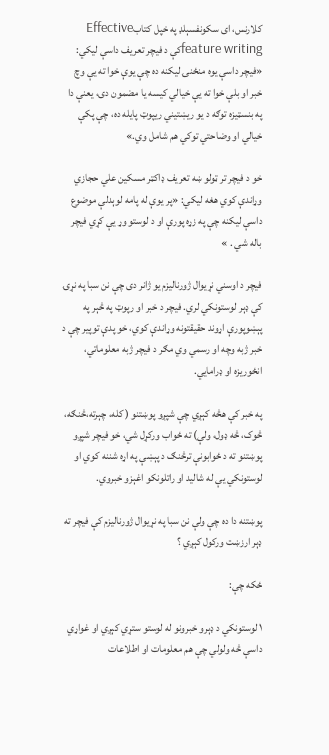کلارنس، ای سکونفسېلډ په خپل کتابEffective feature writingکې د فیچر تعریف داسې لیکي: «فیچر داسې یوه منځنۍ لیکنه ده چې یوې خوا ته یې وچ خبر او بلې خوا ته یې خیالي کیسه یا مضمون دی، یعنې دا په بنسټیزه توګه د یو ریښتیني ریپوټ پایله ده، چې پکې خیالي او وضاحتي توکي هم شامل وي.»

خو د فیچر تر ټولو ښه تعریف ډاکټر مسکین علي حجازي وړاندې کوي هغه لیکي: «پر یوې له پامه لوېدلې موضوع داسې لیکنه چې په زړه پورې او د لوستو وړ یې کړي فیچر باله شي . »

فیچر د اوسني نړیوال ژورنالیزم یو ژانر دی چې نن سبا په نړۍ کې ډېر لوستونکي لري. فیچر د خبر او رپوټ په څېر په پېښوپورې اړوند حقیقتونه وړاندې کوي، خو پدې توپیر چې د خبر ژبه وچه او رسمي وي مګر د فیچر ژبه معلوماتي، انځوریزه او ډرامایي.

په خبر کې هڅه کېږي چې شپږو پوښتنو ( کله، چېرته،څنګه، څوک، څه ډول، ولې) ته ځواب ورکړل شي، خو فیچر شپږو پوښتنو ته د ځوابونې ترڅنګ د پېښې په اړه شننه کوي او لوستونکي یې له شالید او راتلونکو اغېزو خبروي.

پوښتنه دا ده چې ولې نن سبا په نړیوال ژورنالیزم کې فیچر ته ډېر ارزښت ورکول کېږي ؟

ځکه چې:

۱ لوستونکي د ډېرو خبرونو له لوستو ستړي کېږي او غواړي داسې څه ولولي چې هم معلومات او اطلاعات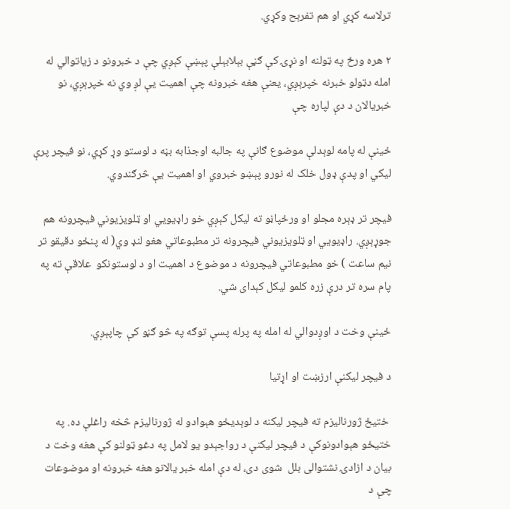ترلاسه کړي او هم تفرېح وکړي.

۲ هره ورځ په ټولنه او نړۍ کې ګڼې بېلابېلې پېښې کېږي چې د خبرونو د زیاتوالي له امله دټولو خبرنه خپرېږي، یعنې هغه خبرونه چې اهمیت یې لږ وي نه خپرېږي، نو خبریالان د دې لپاره چې

ځینې له پامه لوېدلې موضوع ګانې په جالبه اوجذابه بڼه د لوستو وړ کړي، نو فیچر پرې لیکي او پدې ډول خلک له نورو پېښو خبروي او اهمیت یې څرګندوي.

فیچر تر ډېره مجلو او ورځپاڼو ته لیکل کېږي خو راډیویي او ټلویزیوني فیچرونه هم جوړېږي. راډیویي او ټلویزیوني فیچرونه تر مطبوعاتي هغو لنډ وي( له پنځو دقیقو تر نیم ساعت ) خو مطبوعاتي فیچرونه د موضوع د اهمیت او د لوستونکو  علاقې ته په پام سره تر درې زره کلمو لیکل کېدای شي.

ځینې وخت د اوږدوالي له امله په پرله پسې توګه په څو ګڼو کې چاپېږي.

د فیچر لیکنې ارزښت او اړتیا

 ختیځ ژورنالیزم ته فیچر لیکنه د لوېدیځو هېوادو له ژورنالیزم څخه راغلې ده. په ختیځو هېوادونوکې د فیچر لیکنې د رواجېدو یو لامل په دغو ټولنو کې هغه وخت د بیان د ازادۍ نشتوالی بلل  شوی دی، له دې امله خبر یالانو هغه خبرونه او موضوعات چې د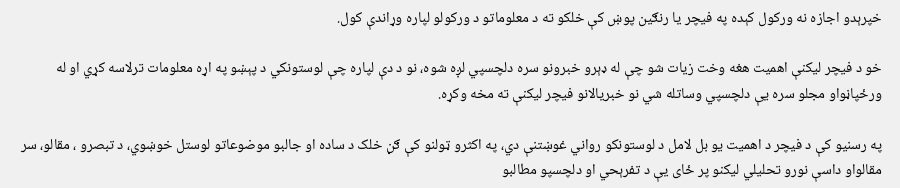خپرېدو اجازه نه ورکول کېده په فیچر یا رنګین پوښ کې خلکو ته د معلوماتو د ورکولو لپاره وړاندې کول.

خو د فیچر لیکنې اهمیت هغه وخت زیات شو چې له ډېرو خبرونو سره دلچسپي لږه شوه، نو د دې لپاره چې لوستونکي د پېښو په اړه معلومات ترلاسه کړي او له ورځپاڼواو مجلو سره یې دلچسپي وساتله شي نو خبریالانو فیچر لیکنې ته مخه وکړه.

په رسنیو کې د فیچر د اهمیت یو بل لامل د لوستونکو رواني غوښتنې دي، په اکثرو ټولنو کې ګڼ خلک د ساده او جالبو موضوعاتو لوستل خوښوي، د تبصرو ، مقالو، سر مقالواو داسې نورو تحلیلي لیکنو پر ځای یې د تفرېحي او دلچسپو مطالبو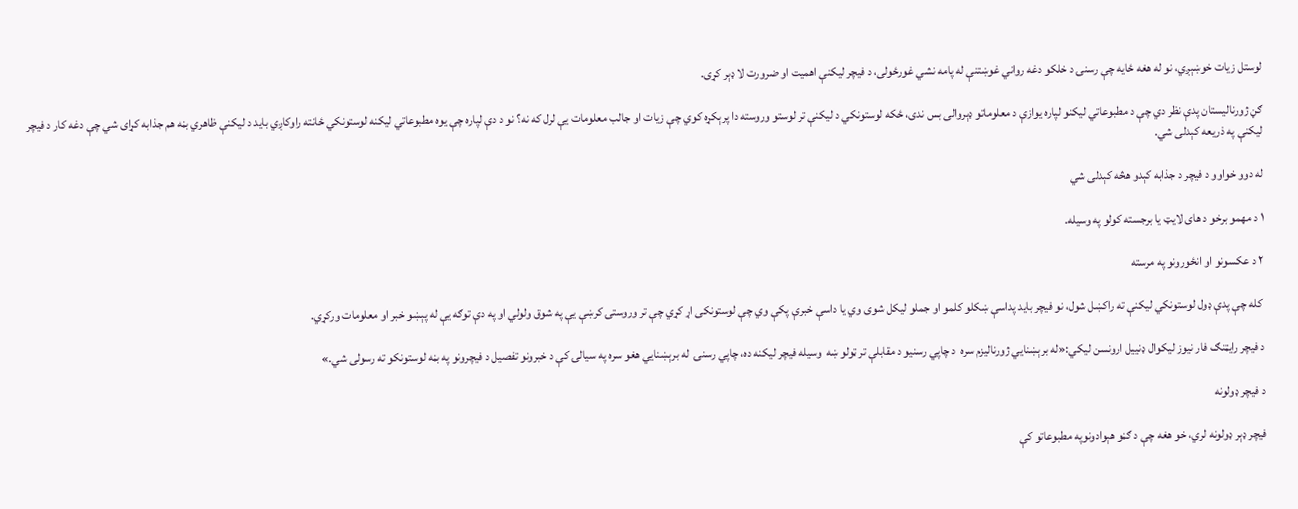لوستل زیات خوښېږي، نو له هغه ځایه چې رسنۍ د خلکو دغه رواني غوښتنې له پامه نشي غورځولی، د فیچر لیکنې اهمیت او ضرورت لا ډېر کړی.

ګڼ ژورنالیستان پدې نظر دي چې د مطبوعاتي لیکنو لپاره یوازې د معلوماتو ډېروالی بس ندی، ځکه لوستونکي د لیکنې تر لوستو وروسته دا پرېکړه کوي چې زیات او جالب معلومات یې لرل که نه؟ نو د دې لپاره چې یوه مطبوعاتي لیکنه لوستونکي ځانته راوکاږي باید د لیکنې ظاهري بڼه هم جذابه کړای شي چې دغه کار د فیچر لیکنې په ذریعه کېدلی شي.

له دوو خواوو د فیچر د جذابه کېدو هڅه کېدلی شي

۱ د مهمو برخو د های لایټ یا برجسته کولو په وسیله.

۲ د عکسونو او انځورونو په مرسته

 کله چې پدې ډول لوستونکي لیکنې ته راکښل شول، نو فیچر باید پداسې ښکلو کلمو او جملو لیکل شوی وي یا داسې خبرې پکې وي چې لوستونکی اړ کړي چې تر وروستۍ کرښې یې په شوق ولولي او په دې توګه یې له پېښو خبر او معلومات ورکړي.

د فیچر رایټنګ فار نیوز لیکوال ډنییل ارونسن لیکي:«له برېښنایي ژورنالیزم سره  د چاپي رسنیو د مقابلې تر ټولو ښه  وسیله فیچر لیکنه ده، چاپي رسنۍ  له برېښنایي هغو سره په سیالۍ کې د خبرونو تفصیل د فیچرونو په بڼه لوستونکو ته رسولی شي.»

د فیچر ډولونه

فیچر ډېر ډولونه لري، خو هغه چې د ګڼو هېوادونوپه مطبوعاتو کې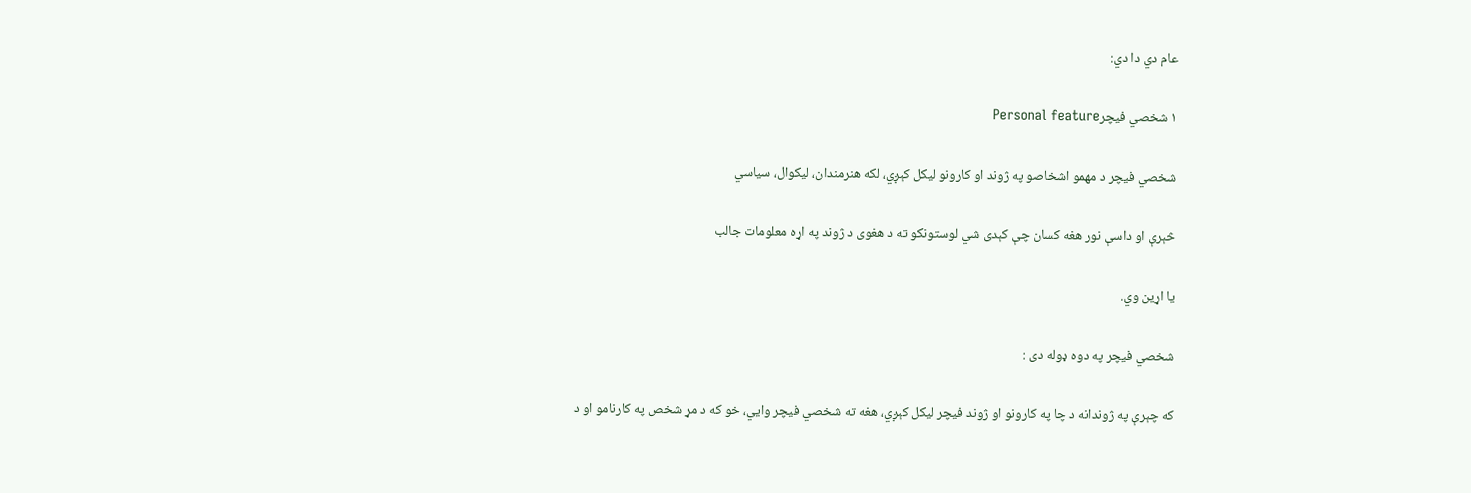عام دي دا دي:

۱ شخصي فیچرPersonal feature

شخصي فیچر د مهمو اشخاصو په ژوند او کارونو لیکل کېږي، لکه هنرمندان، لیکوال، سیاسي

څېرې او داسې نور هغه کسان چې کېدی شي لوستونکو ته د هغوی د ژوند په اړه معلومات جالب

یا اړين وي.

شخصي فیچر په دوه ډوله دی :

که چېرې په ژوندانه د چا په کارونو او ژوند فیچر لیکل کېږي، هغه ته شخصي فیچر وایي، خو که د مړ شخص په کارنامو او د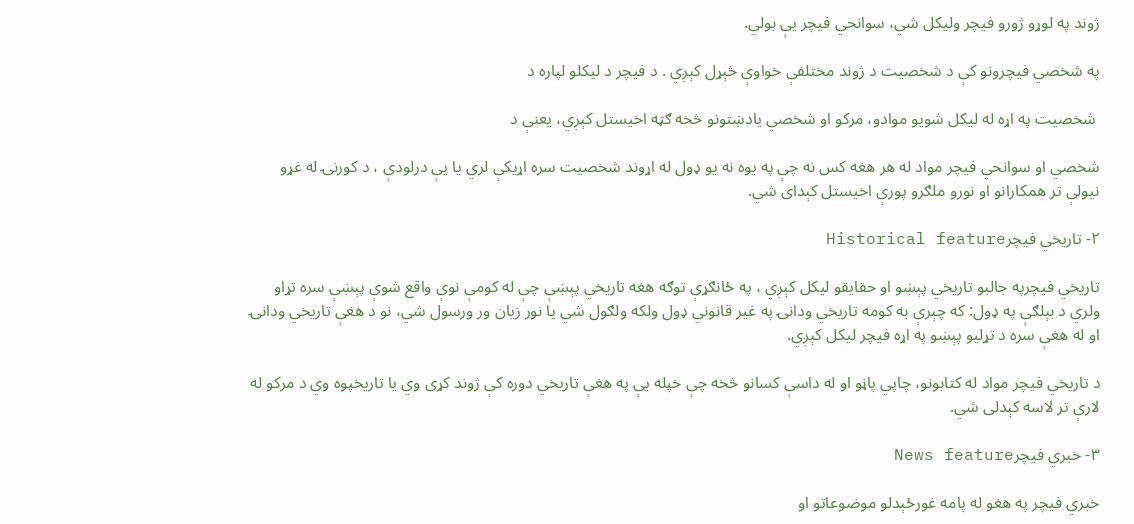ژوند په لوړو ژورو فیچر ولیکل شي، سوانحي فیچر یې بولي.

په شخصي فیچرونو کې د شخصیت د ژوند مختلفې خواوې څېړل کېږي . د فیچر د لیکلو لپاره د

 شخصیت په اړه له لیکل شویو موادو، مرکو او شخصي یادښتونو څخه ګټه اخیستل کېږي، یعنې د

شخصي او سوانحي فیچر مواد له هر هغه کس نه چې په یوه نه یو ډول له اړوند شخصیت سره اړیکې لري یا یې درلودې ، د کورنۍ له غړو  نیولې تر همکارانو او نورو ملګرو پورې اخیستل کېدای شي.

۲- تاریخي فیچرHistorical feature

تاریخي فیچرپه جالبو تاریخي پېښو او حقایقو لیکل کېږي ، په ځانګړې توګه هغه تاریخي پېښې چې له کومې نوې واقع شوې پېښې سره تړاو ولري د بېلګې په ډول: که چېرې به کومه تاریخي ودانۍ په غیر قانوني ډول ولکه ولګول شي یا نور زیان ور ورسول شي، نو د هغې تاریخي ودانۍ او له هغې سره د تړلیو پېښو په اړه فیچر لیکل کېږي.

د تاریخي فیچر مواد له کتابونو، چاپي پاڼو او له داسې کسانو څخه چې خپله یې په هغې تاریخي دوره کې ژوند کړی وي یا تاریخپوه وي د مرکو له لارې تر لاسه کېدلی شي.

۳- خبري فیچرNews feature

خبري فیچر په هغو له پامه غورځېدلو موضوعاتو او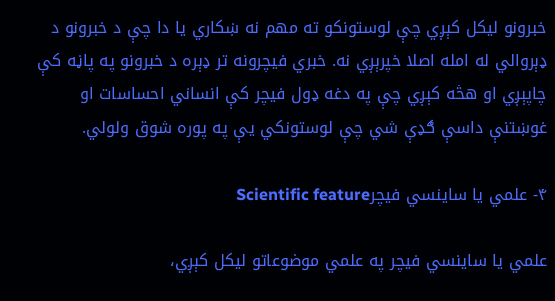خبرونو لیکل کېږي چې لوستونکو ته مهم نه ښکاري یا دا چې د خبرونو د ډېروالي له امله اصلا خپرېږي نه. خبري فیچرونه تر ډېره د خبرونو په پاڼه کې چاپېږي او هڅه کېږي چې په دغه ډول فیچر کې انساني احساسات او غوښتنې داسې ګډې شي چې لوستونکي یې په پوره شوق ولولي.

۴- علمي یا ساینسي فیچرScientific feature

علمي یا ساینسي فیچر په علمي موضوعاتو لیکل کېږي،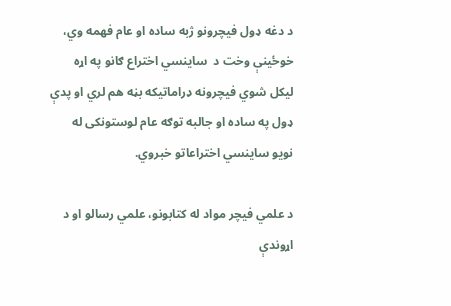د دغه ډول فیچرونو ژبه ساده او عام فهمه وي، خوځینې وخت د  ساینسي اختراع ګانو په اړه لیکل شوي فیچرونه ډراماتیکه بڼه هم لري او پدې ډول په ساده او جالبه توګه عام لوستونکی له نویو ساینسي اختراعاتو خبروي.

د علمي فیچر مواد له کتابونو، علمي رسالو او د اړوندې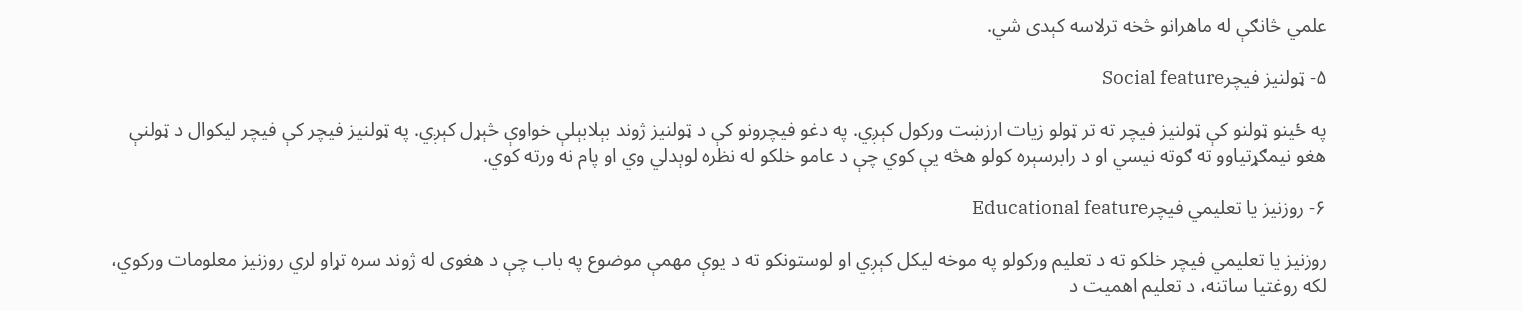علمي څانګې له ماهرانو څخه ترلاسه کېدی شي.

۵- ټولنیز فیچرSocial feature

په ځینو ټولنو کې ټولنیز فیچر ته تر ټولو زیات ارزښت ورکول کېږي. په دغو فیچرونو کې د ټولنیز ژوند بېلابېلې خواوې څېړل کېږي. په ټولنیز فیچر کې فیچر لیکوال د ټولنې هغو نیمګړتیاوو ته ګوته نیسي او د رابرسېره کولو هڅه یې کوي چې د عامو خلکو له نظره لوېدلي وي او پام نه ورته کوي.

۶- روزنیز یا تعلیمي فیچرEducational feature

روزنیز یا تعلیمي فیچر خلکو ته د تعلیم ورکولو په موخه لیکل کېږي او لوستونکو ته د یوې مهمې موضوع په باب چې د هغوی له ژوند سره تړاو لري روزنیز معلومات ورکوي، لکه روغتیا ساتنه، د تعلیم اهمیت د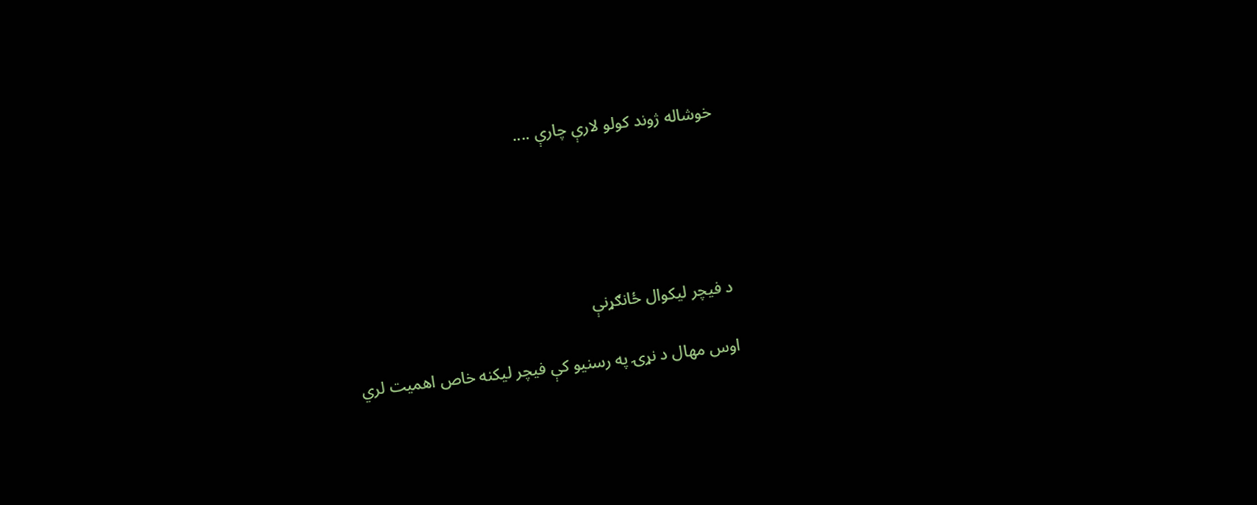خوشاله ژوند کولو لارې چارې ....





د فیچر لیکوال ځانګړنې

اوس مهال د نړۍ په رسنیو کې فیچر لیکنه خاص اهمیت لري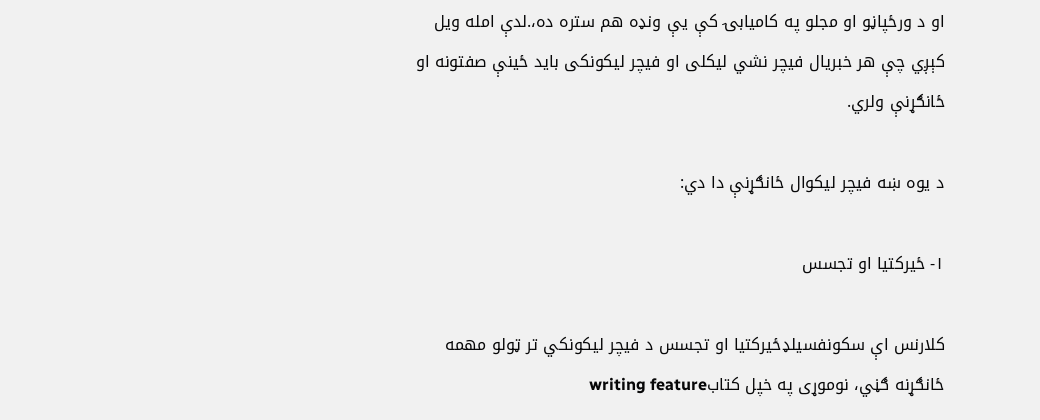او د ورځپاڼو او مجلو په کامیابۍ کې یې ونډه هم ستره ده،.لدې امله ویل کېږي چې هر خبریال فیچر نشي لیکلی او فیچر لیکونکی باید ځینې صفتونه او ځانګړنې ولري.

د یوه ښه فیچر لیکوال ځانګړنې دا دي:

۱- ځیرکتیا او تجسس

کلارنس اې سکونفسیلډځیرکتیا او تجسس د فیچر لیکونکي تر ټولو مهمه ځانګړنه ګڼي، نوموړی په خپل کتابwriting feature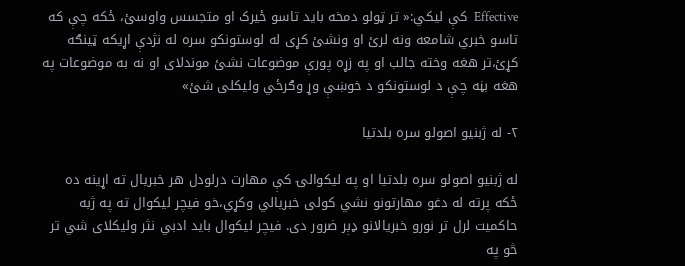Effective  کې لیکي:« تر ټولو دمخه باید تاسو ځیرک او متجسس واوسئ، ځکه چې که تاسو خبري شامعه ونه لرئ او ونشئ کړی له لوستونکو سره له نژدې اړیکه ټینګه کړئ،تر هغه وخته جالب او په زړه پورې موضوعات نشئ موندلای او نه به موضوعات په هغه بڼه چې د لوستونکو د خوښې وړ وګرځي ولیکلی شئ»

۲- له ژبنیو اصولو سره بلدتیا

له ژبنیو اصولو سره بلدتیا او په لیکوالۍ کې مهارت درلودل هر خبریال ته اړینه ده  ځکه پرته له دغو مهارتونو نشي کولی خبریالي وکړي،خو فیچر لیکوال ته په ژبه حاکمیت لرل تر نورو خبریالانو ډېر ضرور دی. فیچر لیکوال باید ادبي نثر ولیکلای شي تر څو په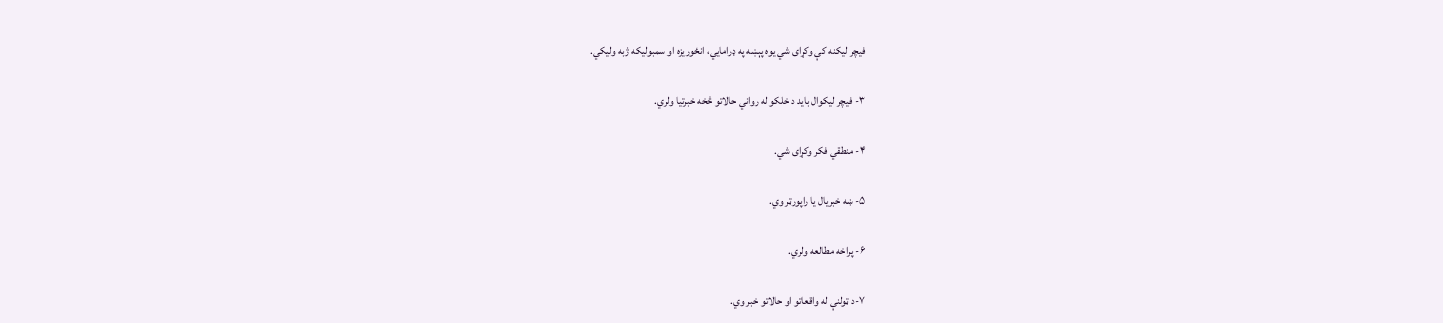فیچر لیکنه کې وکړای شي یوه پېښه په ډرامایي، انځوریزه او سمبولیکه ژبه ولیکي.

۳- فیچر لیکوال باید د خلکو له رواني حالاتو څخه خبرتیا ولري.

۴- منطقي فکر وکړای شي.

۵- ښه خبریال یا راپورټر وي.

۶- پراخه مطالعه ولري.

۷-د ټولنې له واقعاتو او حالاتو خبر وي.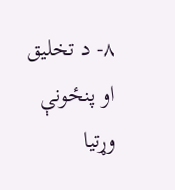۸- د تخلیق او پنځونې وړتیا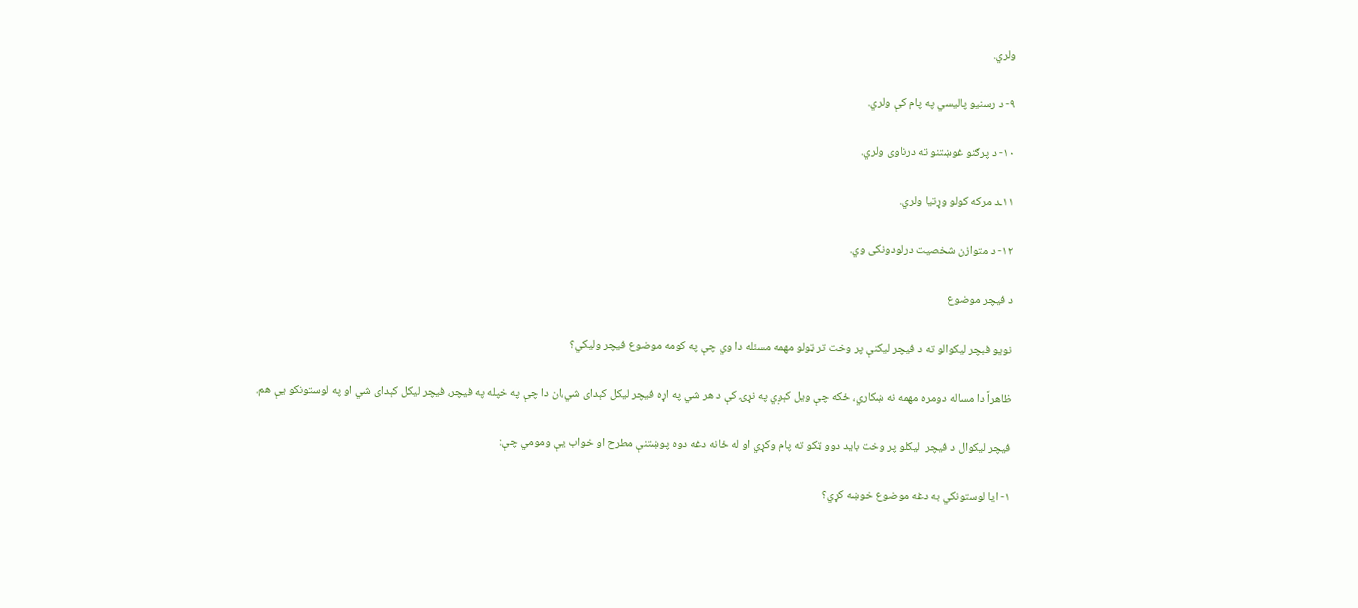ولري.

۹- د رسنیو پالیسي په پام کې ولري.

۱۰- د پرګنو غوښتنو ته درناوی ولري.

۱۱ـد مرکه کولو وړتیا ولري.

۱۲- د متوازن شخصیت درلودونکی وي.

د فیچر موضوع

نویو فبچر لیکوالو ته د فیچر لیکنې پر وخت تر ټولو مهمه مسئله دا وي چې په کومه موضوع فیچر ولیکي؟

ظاهراً دا مساله دومره مهمه نه ښکاري، ځکه چې ویل کېږي په نړۍ کې د هر شي په اړه فیچر لیکل کېدای شي،ان دا چې په خپله په فیچر، فیچر لیکل کېدای شي او په لوستونکو یې هم.

فیچر لیکوال د فیچر  لیکلو پر وخت باید دوو ټکو ته پام وکړي او له ځانه دغه دوه پوښتنې مطرح او خواب یې ومومي چې:

۱- ایا لوستونکي به دغه موضوع خوښه کړي؟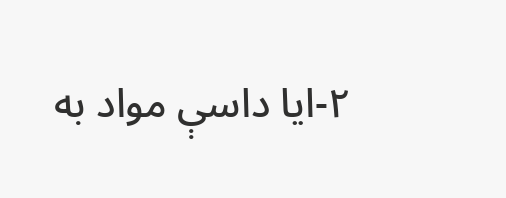۲-ایا داسې مواد به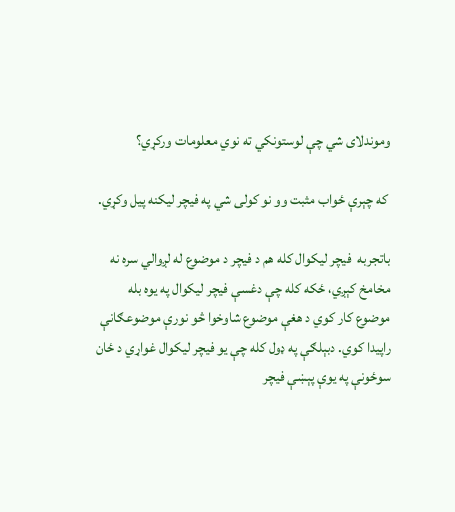وموندلای شي چې لوستونکي ته نوي معلومات ورکړي؟

 که چېرې ځواب مثبت وو نو کولی شي په فیچر لیکنه پیل وکړي.

باتجربه  فیچر لیکوال کله هم د فیچر د موضوع له لږوالي سره نه مخامخ کېږي، ځکه کله چې دغسې فیچر لیکوال په یوه بله موضوع کار کوي د هغې موضوع شاوخوا څو نورې موضوعګانې راپیدا کوي. دبېلګې په ډول کله چې یو فیچر لیکوال غواړي د ځان سوځونې په یوې پېښې فیچر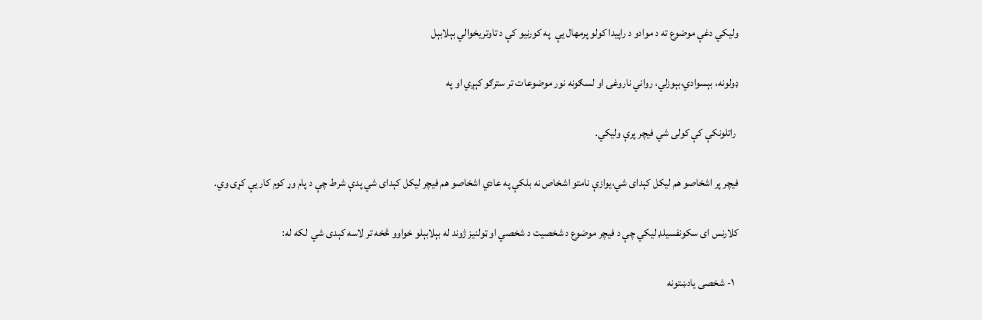ولیکي دغې موضوع ته د موادو د راپیدا کولو پرمهال یې  په کورنیو کې د تاوتریخوالي بېلابېل

ډولونه، بېسوادي،بېوزلي، رواني ناروغۍ او لسګونه نور موضوعات تر سترګو کېږي او په

 راتلونکې کې کولی شي فیچر پرې ولیکي.

فیچر پر اشخاصو هم لیکل کېدای شي،یوازې نامتو اشخاص نه بلکې په عادي اشخاصو هم فیچر لیکل کېدای شي پدې شرط چې د پام وړ کوم کار یې کړی وي.

کلارنس ای سکونفسیلډ لیکي چې د فیچر موضوع د شخصیت د شخصي او ټولنیز ژوند له بېلابېلو خواوو څخه تر لاسه کېدی شي  لکه له:

  ۱- شخصی یادښتونه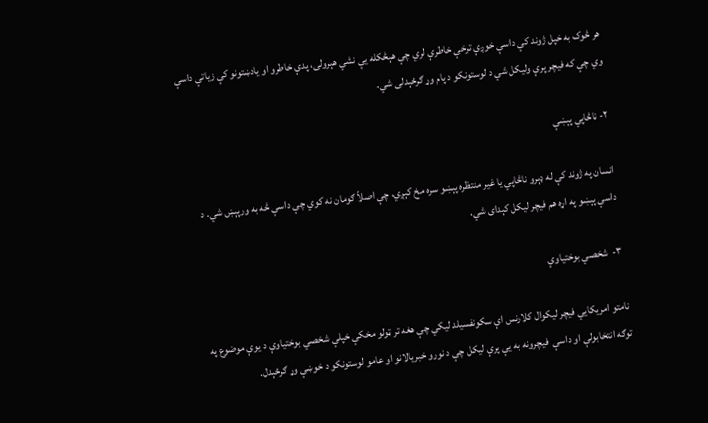هر څوک به خپل ژوند کې داسې خوږې ترخې خاطرې لري چې هېڅکله یې نشي هېرولی، پدې خاطرو او یادښتونو کې زیاتې داسې وي چې که فیچر پرې ولیکل شي د لوستونکو د پام وړ ګرځېدلی شي.

۲- ناڅاپي پېښې

انسان په ژوند کې له ډېرو ناڅاپي یا غیر منتظره پېښو سره مخ کېږي، چې اصلاً ګومان نه کوي چې داسې څه به ورپېښ شي. د داسې پېښو په اړه هم فیچر لیکل کېدای شي.

۳-  شخصي بوختیاوې

نامتو امریکایي فیچر لیکوال کلارنس اې سکونفسیلد لیکي چې هغه تر ټولو مخکې خپلې شخصي بوختیاوې د یوې موضوع په توګه انتخابولې او داسې  فیچرونه به یې پرې لیکل چې د نورو خبریالانو او عامو لوستونکو د خوښې وړ ګرځېدل.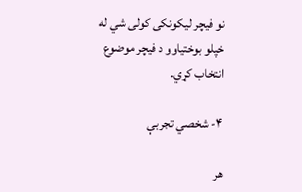نو فیچر لیکونکی کولی شي له خپلو بوختیاوو د فیچر موضوع انتخاب کړي.

۴- شخصي تجربې

هر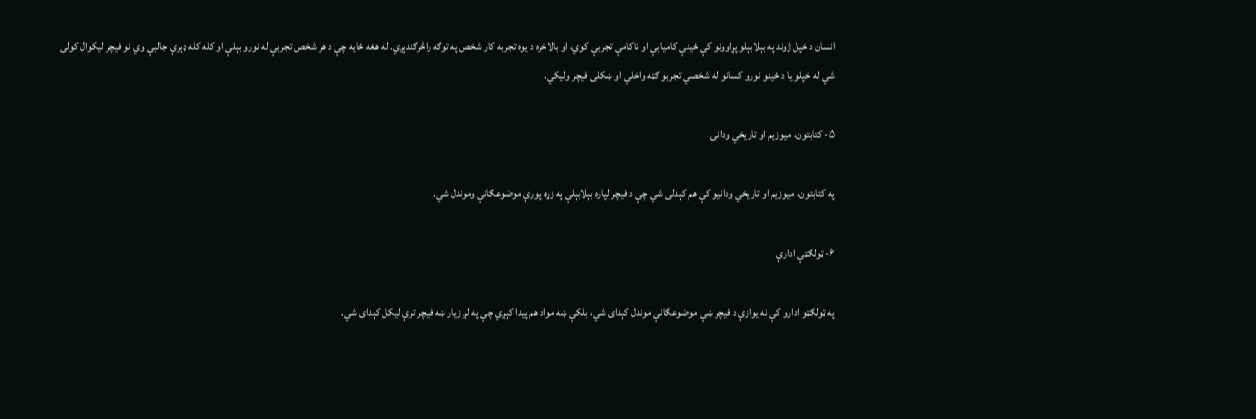انسان د خپل ژوند په بېلابېلو پړاوونو کې ځینې کامیابې او ناکامې تجربې کوي، او بالاخره د یوه تجربه کار شخص په توګه راڅرګندېږي. له هغه ځایه چې د هر شخص تجربې له نورو بېلې او کله کله ډېرې جالبې وي نو فیچر لیکوال کولی شي له خپلو یا د ځینو نورو کسانو له شخصي تجربو ګټه واخلي او ښکلی فیچر ولیکي.

۵- کتابتون، میوزیم او تاریخي ودانۍ

په کتابتون، میوزیم او تاریخي ودانیو کې هم کېدلی شي چې د فیچر لپاره بېلابېلې په زړه پورې موضوعګانې وموندل شي.

۶- ټولګټې ادارې

په ټولګټو ادارو کې نه یوازې د فیچر ښې موضوعګانې موندل کېدای شي، بلکې ښه مواد هم پیدا کېږي چې په لږ زیار ښه فیچر ترې لیکل کېدای شي.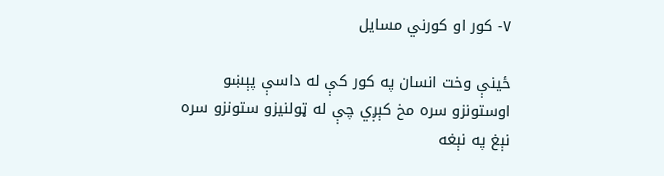۷- کور او کورني مسایل

ځینې وخت انسان په کور کې له داسې پېښو اوستونزو سره مخ کېږي چې له ټولنیزو ستونزو سره نېغ په نېغه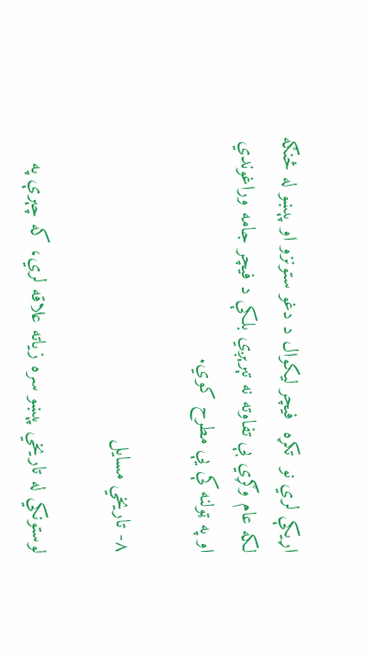اړیکې لري نو  تکړه  فیچر لیکوال د دغو ستونزو او پېښو له څنګه لکه عام وګړي بې تفاوته نه تېرېږي بلکې د فیچر جامه وراغوندي او په ټولنه کې یې مطرح کوي.

۸- تاریخي مسایل

لوستونکي له تاریخي پېښو سره زیاته علاقه لري، که چېرې په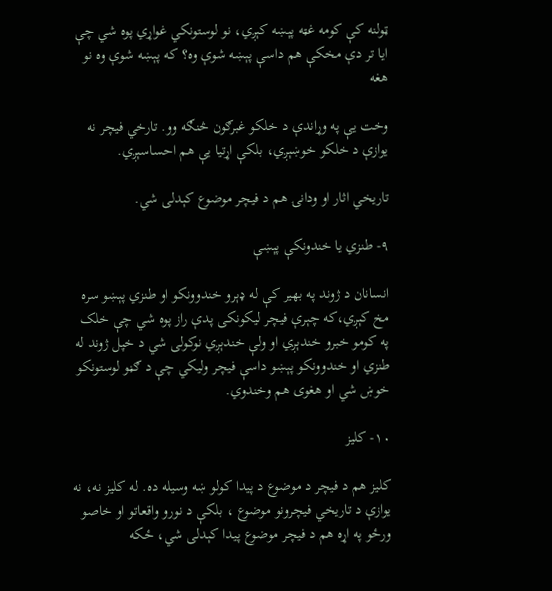ټولنه کې کومه غټه پېښه کېږي، نو لوستونکي غواړي پوه شي چې ایا تر دې مخکې هم داسې پېښه شوې وه؟ که پېښه شوې وه نو هغه

وخت یې په وړاندې د خلکو غبرګون څنګه وو. تارخي فیچر نه یوازې د خلکو خوښېږي، بلکې اړتیا یې هم احساسېږي.

تاریخي اثار او ودانۍ هم د فیچر موضوع کېدلی شي.

۹- طنزي یا خندونکې پېښې

انسانان د ژوند په بهیر کې له ډېرو خندوونکو او طنزي پېښو سره مخ کېږي،که چېرې فیچر لیکونکی پدې راز پوه شي چې خلک په کومو خبرو خندېږي او ولې خندېږي نوکولی شي د خپل ژوند له طنزي او خندوونکو پېښو داسې فیچر ولیکي چې د ګڼو لوستونکو خوښ شي او هغوی هم وخندوي.

۱۰- کلیز

کلیز هم د فیچر د موضوع د پیدا کولو ښه وسیله ده. له کلیز نه، نه یوازې د تاریخي فیچرونو موضوع ، بلکې د نورو واقعاتو او خاصو ورځو په اړه هم د فیچر موضوع پیدا کېدلی شي، ځکه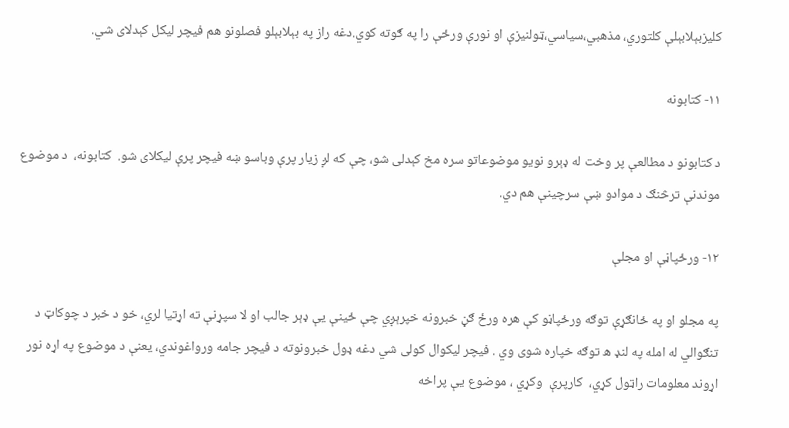کلیزبېلابېلې کلتوري، مذهبي،سیاسي،ټولنیزې او نورې ورځې را په ګوته کوي.دغه راز په بېلابېلو فصلونو هم فیچر لیکل کېدلای شي.

۱۱- کتابونه

د کتابونو د مطالعې پر وخت له ډېرو نویو موضوعاتو سره مخ کېدلی شو، چې که لږ زیار پرې وباسو ښه فیچر پرې لیکلای شو.  کتابونه،  د موضوع موندنې ترڅنګ د موادو ښې سرچینې هم دي.

۱۲- ورځپاڼې او مجلې

په مجلو او په ځانګړې توګه ورځپاڼو کې هره ورځ ګڼ خبرونه خپرېږي چې ځینې یې ډېر جالب او لا سپړنې ته اړتیا لري، خو د خبر د چوکاټ د تنګوالي له امله په لنډ ه توګه خپاره شوی وي . فیچر لیکوال کولی شي دغه ډول خبرونوته د فیچر جامه ورواغوندي، یعنې د موضوع په اړه نور اړوند معلومات راټول کړي،  کارپرې  وکړي ، موضوع یې پراخه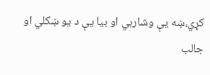کړي،ښه یې وشاربي او بیا یې د یو ښکلي او جالب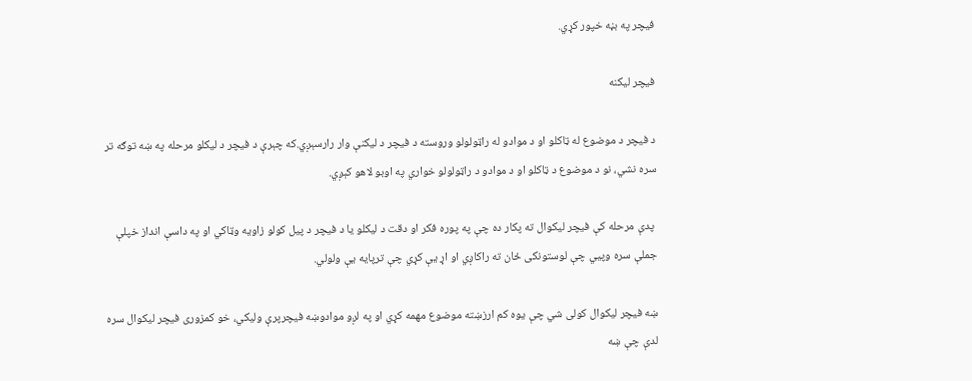فیچر په بڼه خپور کړي.

فیچر لیکنه

د فیچر د موضوع له ټاکلو او د موادو له راټولولو وروسته د فیچر د لیکنې وار رارسېږي.که چېرې د فیچر د لیکلو مرحله په ښه توګه تر سره نشي، نو د موضوع د ټاکلو او د موادو د راټولولو خواري په اوبو لاهو کېږي.

 پدې مرحله کې فیچر لیکوال ته پکار ده چې په پوره فکر او دقت د لیکلو یا د فیچر د پیل کولو زاویه وټاکي او په داسې انداز خپلې جملې سره وپیي چې لوستونکی ځان ته راکاږي او اړ یې کړي چې ترپایه یې ولولي.

ښه فیچر لیکوال کولی شي چې یوه کم ارزښته موضوع مهمه کړي او په لږو موادوښه فیچرپرې ولیکي، خو کمزوری فیچر لیکوال سره لدې چې ښه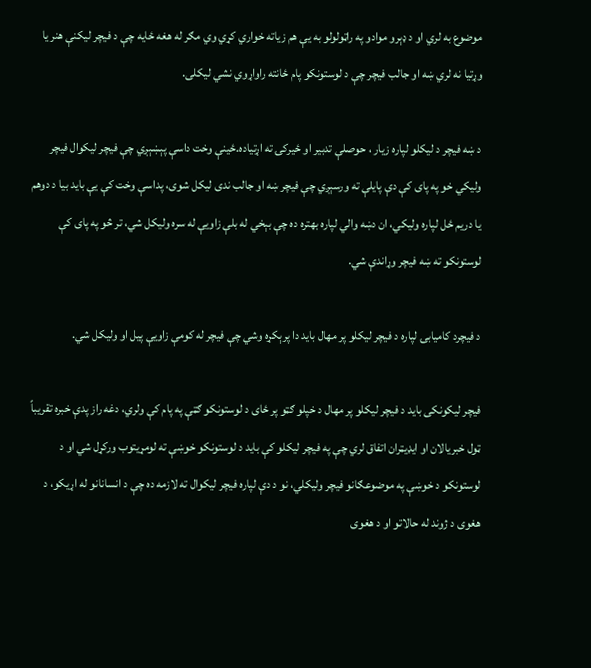موضوع به لري او د ډېرو موادو په راټولولو به یې هم زیاته خواري کړي وي مګر له هغه ځایه چې د فیچر لیکنې هنر یا وړتیا نه لري ښه او جالب فیچر چې د لوستونکو پام ځانته راواړوي نشي لیکلی.

د ښه فیچر د لیکلو لپاره زیار ، حوصلې تدبیر او ځیرکۍ ته اړتیاده.ځینې وخت داسې پېښېږي چې فیچر لیکوال فیچر ولیکي خو په پای کې دې پایلې ته ورسېږي چې فیچر ښه او جالب ندی لیکل شوی، پداسې وخت کې یې باید بیا د دوهم  یا دریم ځل لپاره ولیکي، ان دښه والي لپاره بهتره ده چې بېخي له بلې زاویې له سره ولیکل شي، تر څو په پای کې لوستونکو ته ښه فیچر وړاندې شي.

د فیچرد کامیابۍ لپاره د فیچر لیکلو پر مهال باید دا پرېکړه وشي چې فیچر له کومې زاویې پیل او ولیکل شي.

فیچر لیکونکی باید د فیچر لیکلو پر مهال د خپلو ګټو پر ځای د لوستونکو ګټې په پام کې ولري، دغه راز پدې خبره تقریباً ټول خبریالان او ایډیټران اتفاق لري چې په فیچر لیکلو کې باید د لوستونکو خوښې ته لومړیتوب ورکړل شي او د لوستونکو د خوښې په موضوعګانو فیچر ولیکلي، نو د دې لپاره فیچر لیکوال ته لازمه ده چې د انسانانو له اړیکو، د هغوی د ژوند له حالاتو او د هغوی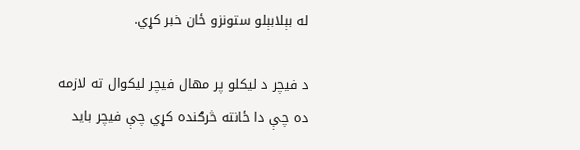له بېلابېلو ستونزو ځان خبر کړي.

د فیچر د لیکلو پر مهال فیچر لیکوال ته لازمه ده چې دا ځانته څرګنده کړي چې فیچر باید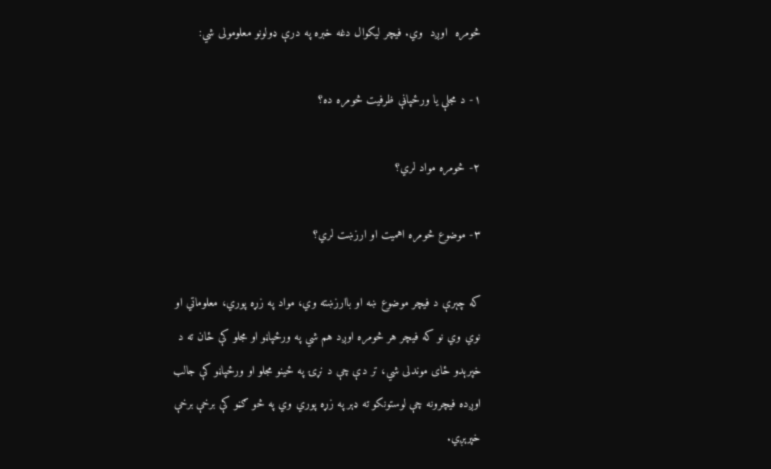څومره  اوږد  وي. فیچر لیکوال دغه خبره په درې ډولونو معلومولی شي:

۱- د مجلې یا ورځپاڼې ظرفیت څومره ده؟

۲- څومره مواد لري؟

۳- موضوع څومره اهمیت او ارزښت لري؟

که چېرې د فیچر موضوع ښه او باارزښته وي، مواد په زړه پوري، معلوماتي او نوي وي نو که فیچر هر څومره اوږد هم شي په ورځپاڼو او مجلو کې ځان ته د خپرېدو ځای موندلی شي، تر دې چې د نړۍ په ځینو مجلو او ورځپاڼو کې جالب اوږده فیچرونه چې لوستونکو ته ډېر په زړه پوري وي په څو ګڼو کې برخې برخې خپرېږي.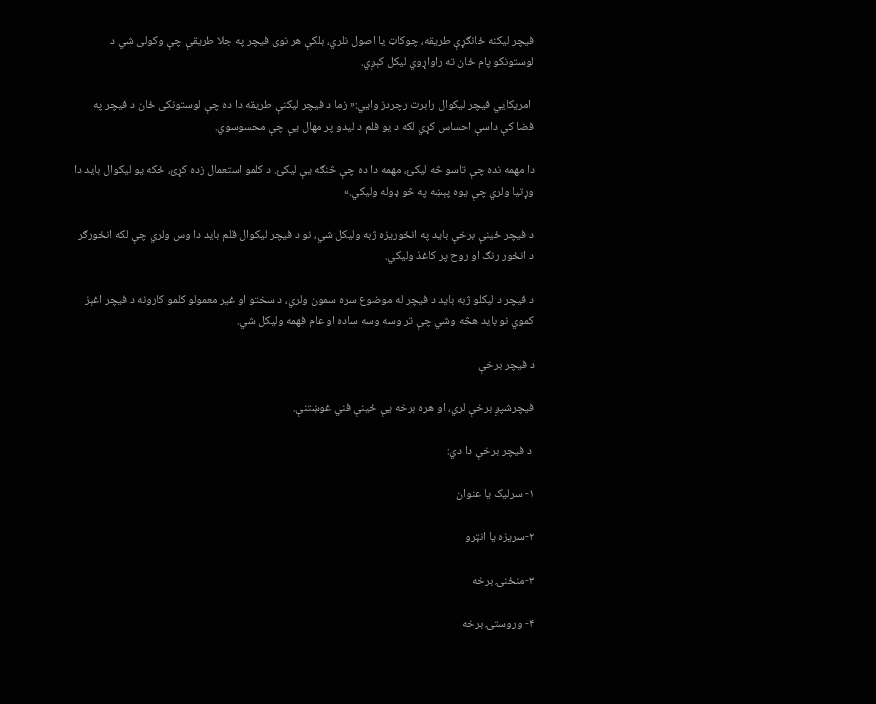فیچر لیکنه ځانګړې طریقه، چوکاټ یا اصول نلري، بلکې هر نوی فیچر په جلا طریقې چې وکولی شي د لوستونکو پام ځان ته راواړوي لیکل کېږي.

 امریکایي فیچر لیکوال رابرت رچردز وایي:« زما د فیچر لیکنې طریقه دا ده چې لوستونکی ځان د فیچر په فضا کې داسې احساس کړي لکه د یو فلم د لیدو پر مهال یې چې محسوسوي.

دا مهمه نده چې تاسو څه لیکئ، مهمه دا ده چې څنګه یې لیکئ. د کلمو استعمال زده کړئ، ځکه یو لیکوال باید دا وړتیا ولري چې یوه پېښه په څو ډوله ولیکي.»

د فیچر ځینې برخې باید په انځوریزه ژبه ولیکل شي، نو د فیچر لیکوال قلم باید دا وس ولري چې لکه انځورګر د انځور رنګ او روح پر کاغذ ولیکي.

د فیچر د لیکلو ژبه باید د فیچر له موضوع سره سمون ولري، د سختو او غیر معمولو کلمو کارونه د فیچر اغېز کموي نو باید هڅه وشي چې تر وسه وسه ساده او عام فهمه ولیکل شي.

د فیچر برخې

فیچرشپږ برخې لري، او هره برخه یې ځینې فني غوښتنې.

 د فیچر برخې دا دي:

۱- سرلیک یا عنوان

۲-سریزه یا انټرو

۳-منځنۍ برخه

۴- وروستۍ برخه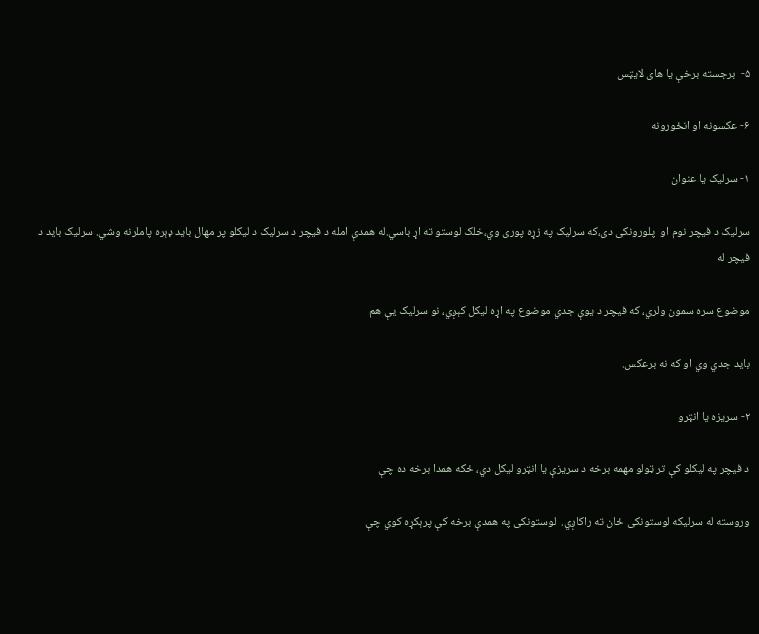۵-  برجسته برخې یا های لایټس

۶- عکسونه او انځورونه

۱- سرلیک یا عنوان

سرلیک د فیچر نوم او  پلورونکی دی،که سرلیک په زړه پوری وي،خلک لوستو ته اړ باسي.له همدې امله د فیچر د سرلیک د لیکلو پر مهال باید ډېره پاملرنه وشي. سرلیک باید د فیچر له

موضوع سره سمون ولري، که فیچر د یوې جدي موضوع په اړه لیکل کېږي، نو سرلیک یې هم

باید جدي وي او که نه برعکس.

۲- سریزه یا انټرو

د فیچر په لیکلو کې تر ټولو مهمه برخه د سریزې یا انټرو لیکل دي، ځکه همدا برخه ده چې

وروسته له سرلیکه لوستونکی ځان ته راکاږي.  لوستونکی په همدې برخه کې پرېکړه کوي چې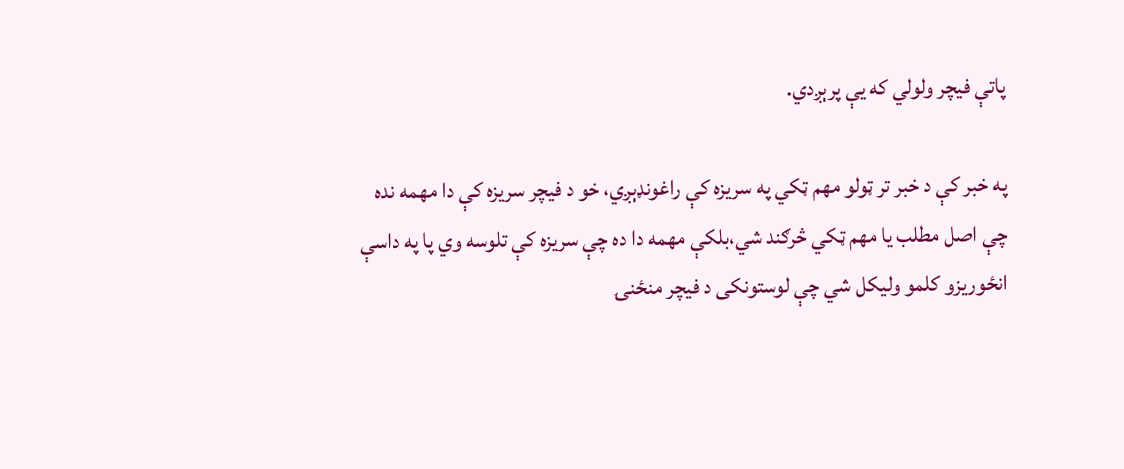پاتې فیچر ولولي که یې پرېږدي.

په خبر کې د خبر تر ټولو مهم ټکي په سریزه کې راغونډېږي، خو د فیچر سریزه کې دا مهمه نده چې اصل مطلب یا مهم ټکي څرګند شي،بلکې مهمه دا ده چې سریزه کې تلوسه وي پا په داسې انځوریزو کلمو ولیکل شي چې لوستونکی د فیچر منځنۍ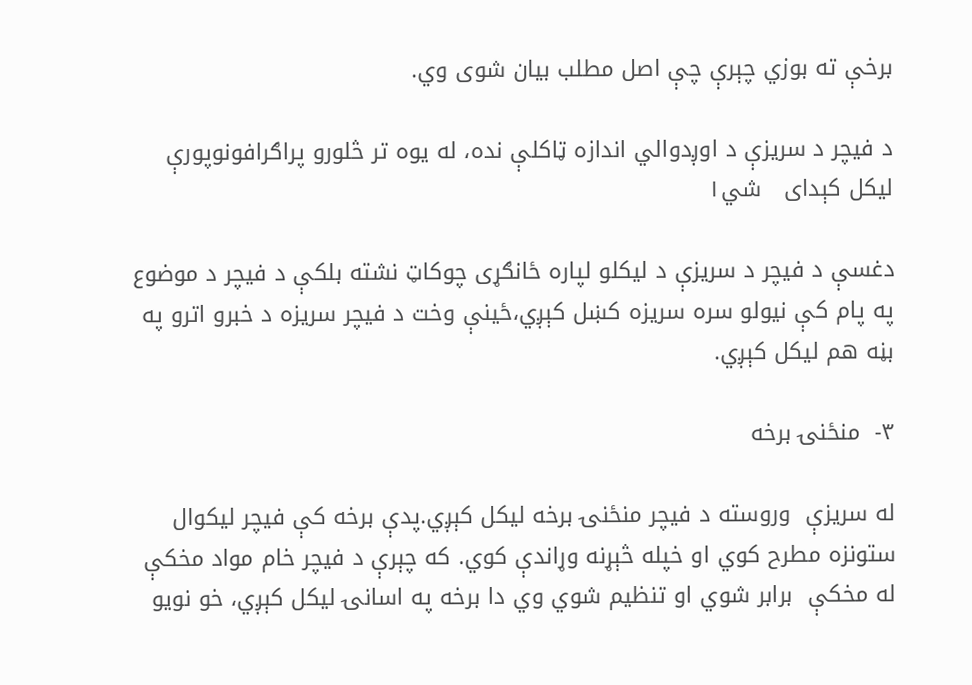برخې ته بوزي چېرې چې اصل مطلب بیان شوی وي.

د فیچر د سریزې د اوږدوالي اندازه ټاکلې نده، له یوه تر څلورو پراګرافونوپورې لیکل کېدای   شي۱

دغسې د فیچر د سریزې د لیکلو لپاره ځانګړی چوکاټ نشته بلکې د فیچر د موضوع په پام کې نیولو سره سریزه کښل کېږي،ځینې وخت د فیچر سریزه د خبرو اترو په بڼه هم لیکل کېږي.

۳-  منځنۍ برخه

له سریزې  وروسته د فیچر منځنۍ برخه لیکل کېږي.پدې برخه کې فیچر لیکوال ستونزه مطرح کوي او خپله څېړنه وړاندې کوي. که چېرې د فیچر خام مواد مخکې له مخکې  برابر شوي او تنظیم شوي وي دا برخه په اسانۍ لیکل کېږي، خو نویو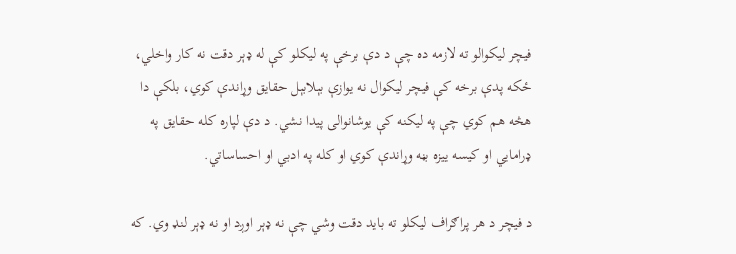فیچر لیکوالو ته لازمه ده چې د دې برخې په لیکلو کې له ډېر دقت نه کار واخلي، ځکه پدې برخه کې فیچر لیکوال نه یوازې بېلابېل حقایق وړاندې کوي، بلکې دا هڅه هم کوي چې په لیکنه کې یوشانوالی پیدا نشي. د دې لپاره کله حقایق په ډرامایي او کیسه ییزه بڼه وړاندې کوي او کله په ادبي او احساساتي.

د فیچر د هر پراګراف لیکلو ته باید دقت وشي چې نه ډېر اوږد او نه ډېر لنډ وي. که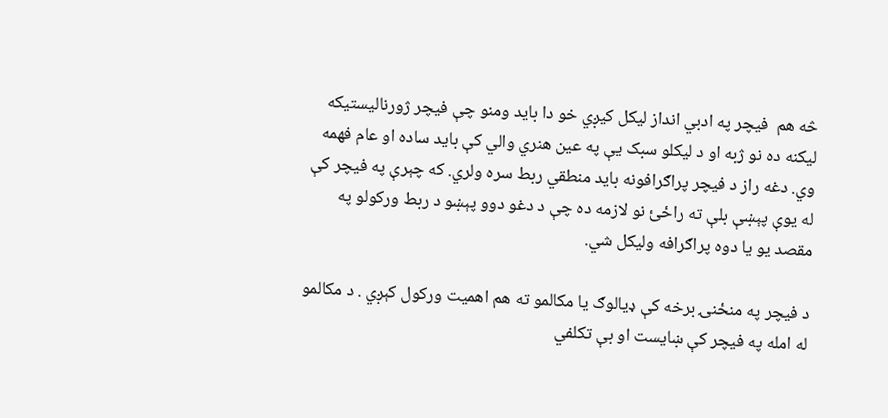څه هم  فیچر په ادبي انداز لیکل کیږي خو دا باید ومنو چې فیچر ژورنالیستیکه لیکنه ده نو ژبه او د لیکلو سبک یې په عین هنري والي کې باید ساده او عام فهمه وي. دغه راز د فیچر پراګرافونه باید منطقي ربط سره ولري. که چېرې په فیچر کې له یوې پېښې بلې ته راځئ نو لازمه ده چې د دغو دوو پېښو د ربط ورکولو په مقصد یو یا دوه پراګرافه ولیکل شي.

د فیچر په منځنۍ برخه کې ډیالوګ یا مکالمو ته هم اهمیت ورکول کېږي . د مکالمو له امله په فیچر کې ښایست او بې تکلفي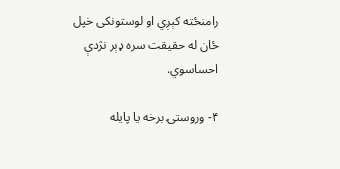رامنځته کېږي او لوستونکی خپل ځان له حقیقت سره ډېر نژدې احساسوي.

۴- وروستۍ برخه یا پایله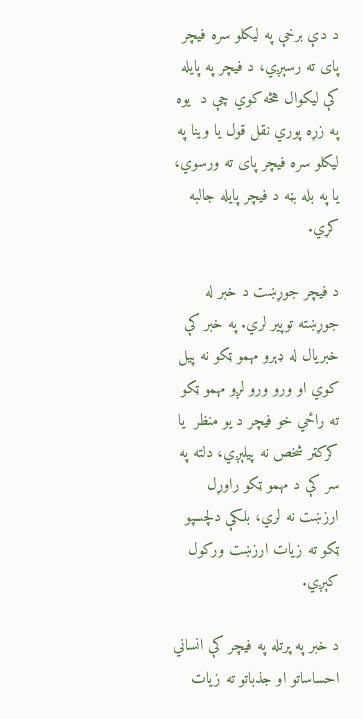د دې برخې په لیکلو سره فیچر پای ته رسېږي، د فیچر په پایله  کې لیکوال هڅه کوي چې د  یوه په زړه پوري نقل قول یا وینا په لیکلو سره فیچر پای ته ورسوي، یا په بله بڼه د فیچر پایله جالبه کړي.

د فیچر جوړښت د خبر له جوړښته توپیر لري. په خبر کې خبریال له ډېرو مهمو ټکو نه پیل کوي او ورو ورو لږو مهمو ټکو ته راځي خو فیچر د یو منظر  یا کرکټر شخص نه پیلېږي، دلته په سر کې د مهمو ټکو راوړل ارزښت نه لري، بلکې دلچسپو ټکو ته زیات ارزښت ورکول کېږي.

د خبر په پرتله په فیچر کې انساني احساساتو او جذباتو ته زیات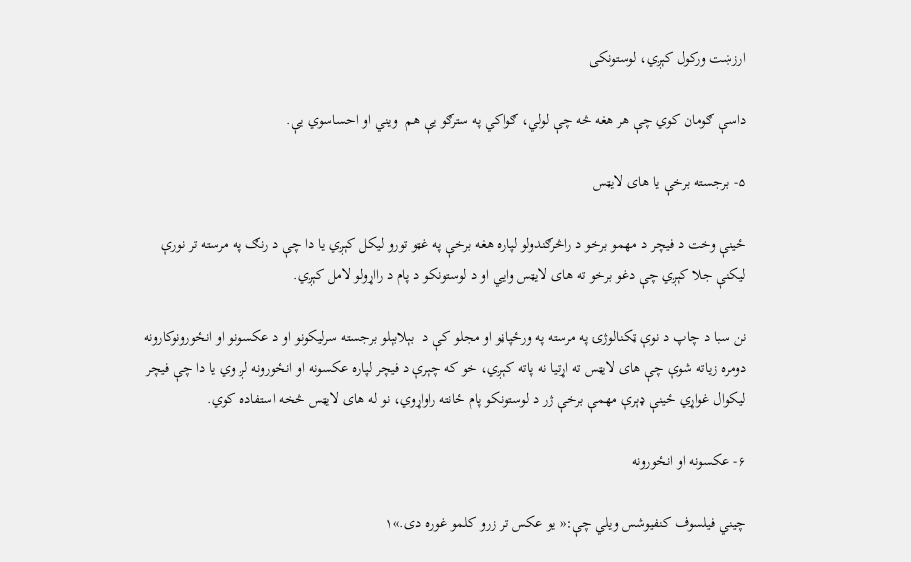ارزښت ورکول کېږي، لوستونکی

داسې ګومان کوي چې هر هغه څه چې لولي، ګواکي په سترګو یې هم  ویني او احساسوي یې.

۵- برجسته برخې یا های لایټس

ځینې وخت د فیچر د مهمو برخو د راڅرګندولو لپاره هغه برخې په غټو تورو لیکل کېږي یا دا چې د رنګ په مرسته تر نورې لیکنې جلا کېږي چې دغو برخو ته های لایټس وایي او د لوستونکو د پام د رااړولو لامل کېږي.

نن سبا د چاپ د نوې ټکنالوژۍ په مرسته په ورځپاڼو او مجلو کې د  بېلابېلو برجسته سرلیکونو او د عکسونو او انځورونوکارونه دومره زیاته شوې چې های لایټس ته اړتیا نه پاته کېږي، خو که چېرې د فیچر لپاره عکسونه او انځورونه لږ وي یا دا چې فیچر لیکوال غواړي ځینې ډېرې مهمې برخې ژر د لوستونکو پام ځانته راواړوي، نو له های لایټس څخه استفاده کوي.

۶- عکسونه او انځورونه

چیني فیلسوف کنفیوشس ویلي چې:« یو عکس تر زرو کلمو غوره دی.»۱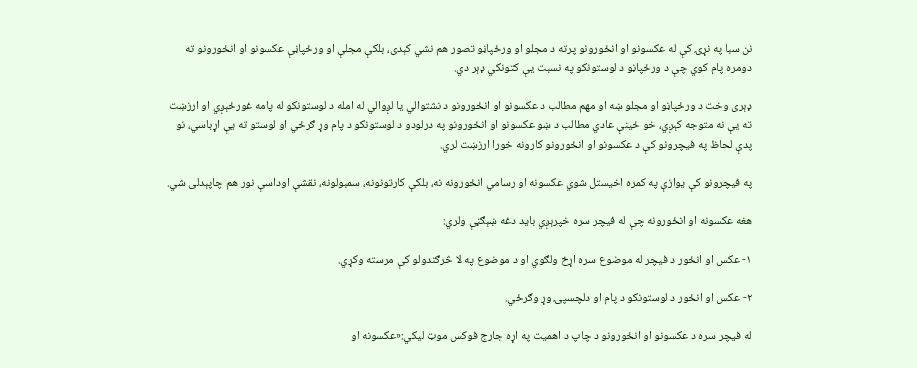نن سبا په نړۍ کې له عکسونو او انځورونو پرته د مجلو او ورځپاڼو تصور هم نشي کېدی، بلکې مجلې او ورځپاڼې عکسونو او انځورونو ته دومره پام کوي چې د ورځپاڼو د لوستونکو په نسبت یې کتونکي ډېر دي.

ډېری وخت د ورځپاڼو او مجلو ښه او مهم مطالب د عکسونو او انځورونو د نشتوالي یا لږوالي له امله د لوستونکو له پامه غورځېږي او ارزښت ته یې نه متوجه کېږي، خو ځینې عادي مطالب د ښو عکسونو او انځورونو په درلودو د لوستونکو د پام وړ ګرځي او لوستو ته یې اړباسي، نو پدې لحاظ په فیچرونو کې د عکسونو او انځورونو کارونه خورا ارزښت لري.

په فیچرونو کې یوازې په کمره اخیستل شوي عکسونه او رسامي انځورونه نه، بلکې کارتونونه، سمبولونه، نقشې اوداسې نور هم چاپېدلی شي.

هغه عکسونه او انځورونه چې له فیچر سره خپرېږي باید دغه ښېګڼې ولري:

۱- عکس او انځور د فیچر له موضوع سره اړخ ولګوي او د موضوع په لا څرګندولو کې مرسته وکړي.

۲- عکس او انځور د لوستونکو د پام او دلچسپۍ وړ وګرځي.

له فیچر سره د عکسونو او انځورونو د چاپ د اهمیت په اړه جارج فوکس موټ لیکي:«عکسونه او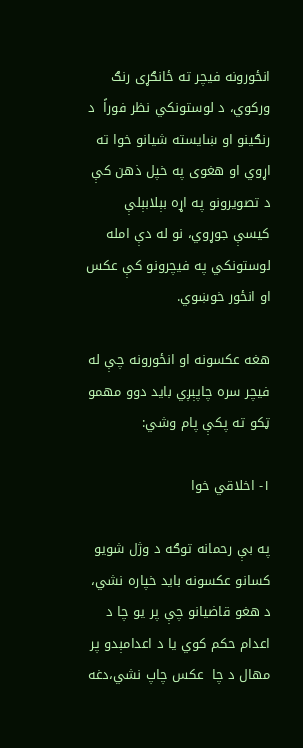انځورونه فیچر ته ځانګړی رنګ ورکوي، د لوستونکي نظر فوراً  د رنګینو او ښایسته شیانو خوا ته اړوي او هغوی په خپل ذهن کې د تصویرونو په اړه بېلابېلې کیسې جوړوي، نو له دې امله لوستونکي په فیچرونو کې عکس او انځور خوښوي.

هغه عکسونه او انځورونه چې له فیچر سره چاپېږي باید دوو مهمو ټکو ته پکې پام وشي:

۱- اخلاقي خوا

په بې رحمانه توګه د وژل شویو کسانو عکسونه باید خپاره نشي، د هغو قاضیانو چې پر یو چا د اعدام حکم کوي یا د اعدامېدو پر مهال د چا  عکس چاپ نشي،دغه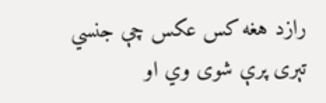رازد هغه کس عکس چې جنسي تېری پرې شوی وي او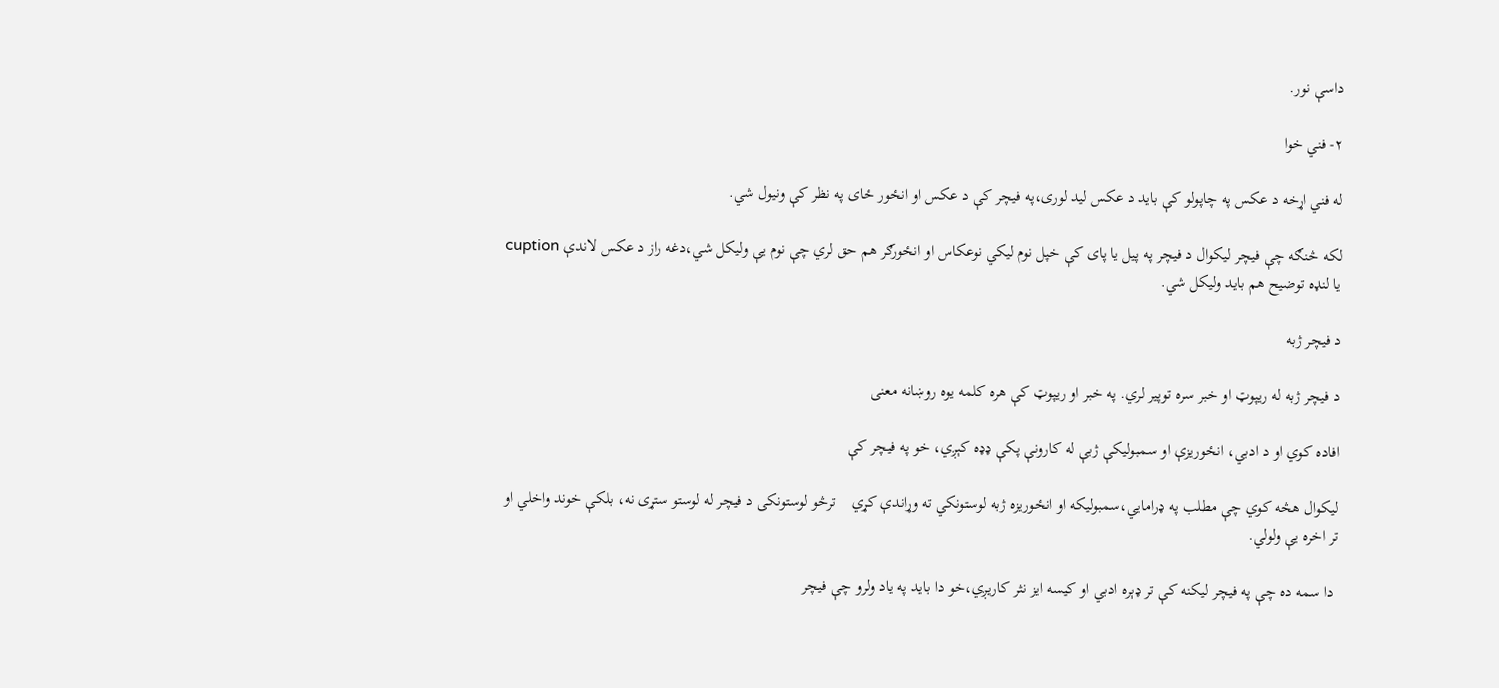داسې نور.

۲- فني خوا

له فني اړخه د عکس په چاپولو کې باید د عکس لید لوری،په فیچر کې د عکس او انځور ځای په نظر کې ونیول شي.

لکه څنګه چې فیچر لیکوال د فیچر په پیل یا پای کې خپل نوم لیکي نوعکاس او انځورګر هم حق لري چې نوم یې ولیکل شي،دغه راز د عکس لاندې cuption یا لنډه توضیح هم باید ولیکل شي.

د فیچر ژبه

د فیچر ژبه له ریپوټ او خبر سره توپیر لري. په خبر او ریپوټ کې هره کلمه یوه روښانه معنی

افاده کوي او د ادبي، انځوریزې او سمبولیکې ژبې له کارونې پکې ډډه کېږي، خو په فیچر کې

لیکوال هڅه کوي چې مطلب په ډرامایي،سمبولیکه او انځوریزه ژبه لوستونکي ته وړاندې کړي    ترڅو لوستونکی د فیچر له لوستو ستړی نه، بلکې خوند واخلي او تر اخره یې ولولي.

 دا سمه ده چې په فیچر لیکنه کې تر ډېره ادبي او کیسه ایز نثر کاریږي،خو دا باید په یاد ولرو چې فیچر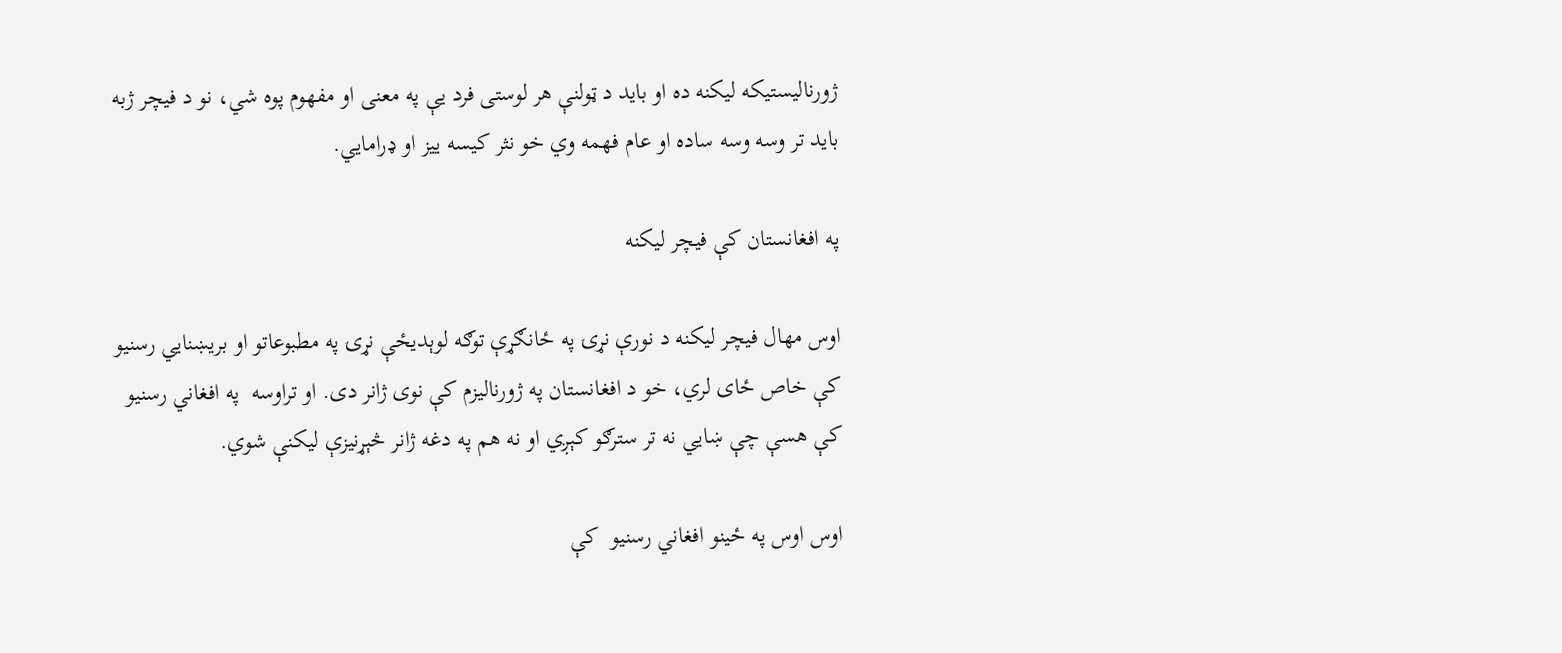ژورنالیستیکه لیکنه ده او باید د ټولنې هر لوستی فرد یې په معنی او مفهوم پوه شي، نو د فیچر ژبه باید تر وسه وسه ساده او عام فهمه وي خو نثر کیسه ییز او ډرامایي.

په افغانستان کې فیچر لیکنه

اوس مهال فیچر لیکنه د نورې نړۍ په ځانګړې توګه لوېدیځې نړۍ په مطبوعاتو او بريښنايي رسنیو کې خاص ځای لري، خو د افغانستان په ژورنالیزم کې نوی ژانر دی. او تراوسه  په افغاني رسنیو کې هسې چې ښایي نه تر سترګو کېږي او نه هم په دغه ژانر څېړنیزې لیکنې شوي.

اوس اوس په ځینو افغاني رسنیو  کې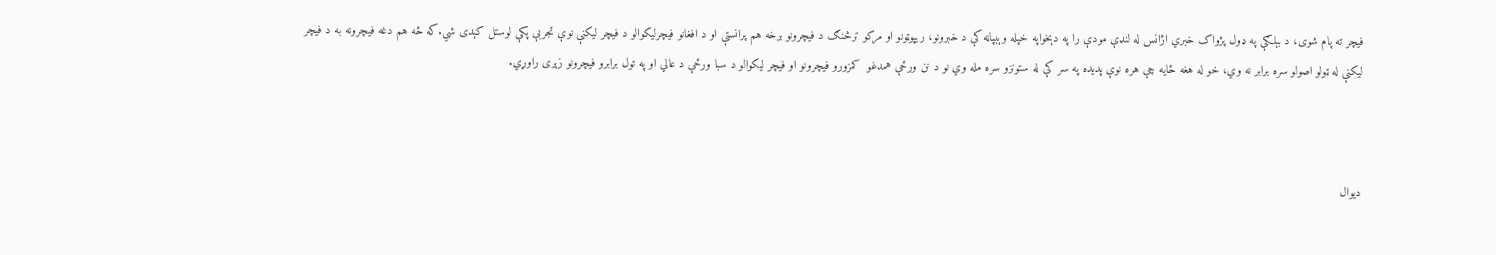فیچر ته پام شوی، د بېلګې په ډول پژواک خبري اژانس له لنډې مودې را په دېخواپه خپله وېبپاڼه کې د خبرونو، ریپوټونو او مرکو ترڅنګ د فیچرونو برخه هم پرانستې او د افغانو فیچرلیکوالو د فیچر لیکنې نوې تجربې پکې لوستل کېدی شي.که څه هم دغه فیچرونه به د فیچر لیکنې له ټولو اصولو سره برابر نه وي، خو له هغه ځایه چې هره نوې پدیده په سر کې له ستونزو سره مله وي نو د نن ورځې همدغو  کمزورو فیچرونو او فیچر لیکوالو د سبا ورځې د عالي او په تول برابرو فیچرونو زېری راوړي.



دیوال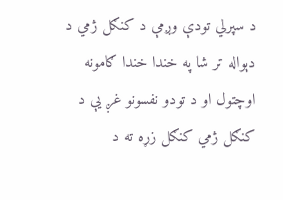د سپرلي تودې وږمې د کنګل ژمي د دېواله تر شا په خندا خندا ګامونه اوچتول او د تودو نفسونو غږ یې د کنګل ژمي کنګل زړه ته د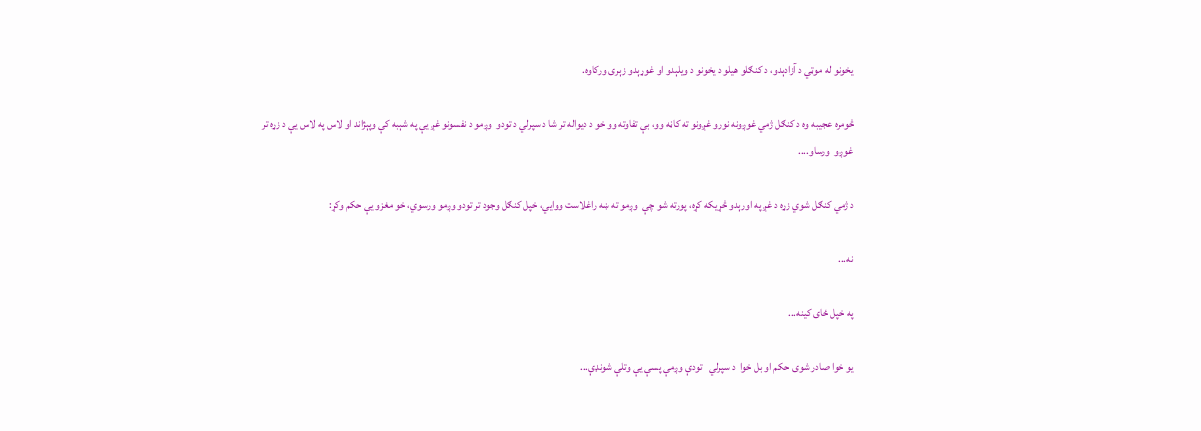یخونو له موټي د آزادېدو، د کنګلو هیلو د یخونو د ویلېدو او غوړېدو زېری ورکاوه.

څومره عجیبه وه د کنګل ژمي غوږونه نورو غږونو ته کاڼه وو، بې تفاوته وو خو د دیواله تر شا د سپرلي د تودو  وږمو د نفسونو غږ یې په شېبه کې وپېژاند او لاس په لاس یې د زړه تر غوږو  ورساو....

د ژمي کنګل شوي زړه د غږ په اورېدو څړیکه کړه، پورته شو چې  وږمو ته ښه راغلاست ووایي، خپل کنګل وجود تر تودو وږمو ورسوي، خو مغزو یې حکم وکړ:

نه...

په خپل ځای کینه...

یو خوا صادر شوی حکم او بل خوا  د سپرلي   تودې وږمې پسې یې وتلې شونډې...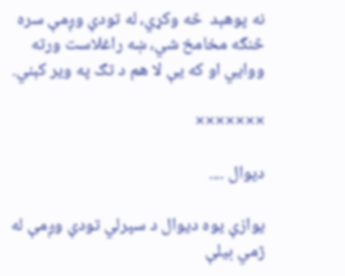نه پوهېد  څه وکړي، له تودې وږمې سره څنګه مخامخ شي، ښه راغلاست ورته ووایي او که یې لا هم د تګ په ویر کېني.

×××××××

دیوال ....

یوازې یوه دیوال د سپرلي تودې وږمې له ژمي بیلې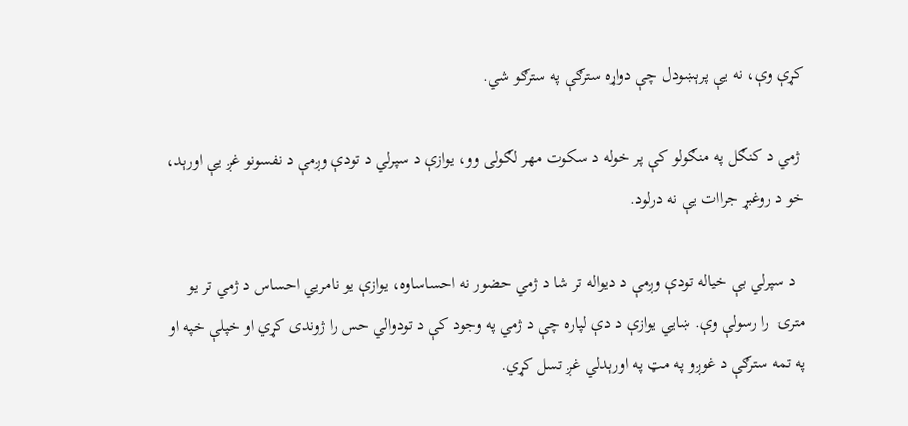کړې وې، نه یې پرېښودل چې دواړه سترګې په سترګو شي.

 ژمي د کنګل په منګولو کې پر خوله د سکوت مهر لګولی وو، یوازې د سپرلي د تودې وږمې د نفسونو غږ یې اورېد، خو د روغبړ جراات یې نه درلود.

  د سپرلي بې خیاله تودې وږمې د دیواله تر شا د ژمي حضور نه احساساوه، یوازې یو نامریي احساس د ژمي تر یو مترۍ  را رسولې وې. ښایي یوازې د دې لپاره چې د ژمي په وجود کې د تودوالي حس را ژوندی کړي او خپلې خپه او په تمه سترګې د غوږو په مټ په اورېدلي غږ تسل کړي.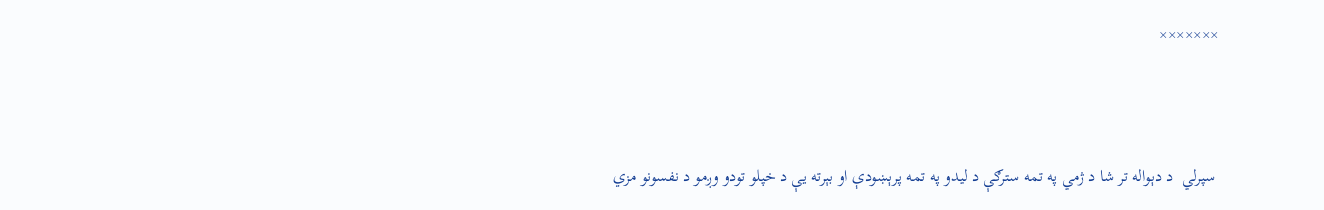×××××××



 سپرلي  د دېواله تر شا د ژمي په تمه سترګې د لیدو په تمه پرېښودې او بېرته یې د خپلو تودو وږمو د نفسونو مزي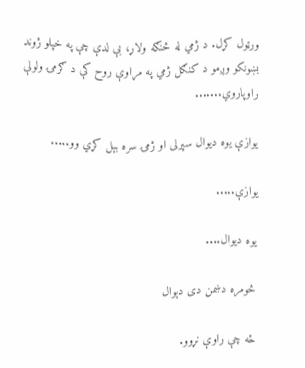ورټول کړل. د ژمي له څنګه ولاړ، بې لدې چې په خپلو ژوند بښونکو وږمو د کنګل ژمي په مړاوې روح کې د ګرمۍ ولولې راوپاروي.......

یوازې یوه دیوال سپرلی او ژمۍ سره بېل کړي وو.....

یوازې.....

یوه دیوال....

څومره دښمن دی دېوال

ځه چې راوې نړوو.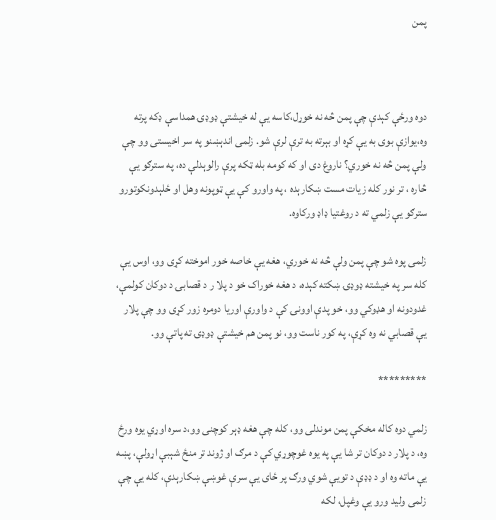پمن



دوه ورځې کېدې چې پمن څه نه خوړل،کاسه یې له خیشتې ډوډۍ همداسې ډکه پرته وه،یوازې بوی به یې کړه او بېرته به ترې لرې شو. زلمی اندېښنو په سر اخیستی وو چې ولې پمن څه نه خوري؟ ناروغ دی او که کومه بله ټکه پرې رالوېدلې ده، په سترګو یې څاره ، تر نور کله زیات مست ښکارېده ، په واورو کې یې ټوپونه وهل او ځلېدونکوتورو سترګو یې زلمي ته د روغتیا ډاډ ورکاوه.

زلمی پوه شو چې پمن ولې څه نه خوري، هغه یې خاصه خور اموخته کړی وو، اوس یې کله سر په خیشته ډوډۍ ښکته کېده، د هغه خوراک خو د پلا ر د قصابۍ د دوکان کولمې، غدودونه او هډوکي وو، خو پدې اوونۍ کې د واورې اوریا دومره زور کړی وو چې پلار یې قصابي نه وه کړې، په کور ناست وو، نو پمن هم خیشتې ډوډۍ ته پاتې وو.

*********

زلمي دوه کاله مخکې پمن موندلی وو، کله چې هغه ډېر کوچنی وو،د سره اوړي یوه ورځ وه، د پلار د دوکان تر شا یې په یوه غوچوړي کې د مرګ او ژوند تر منځ شېبې اړولې، پښه یې ماته وه او د ډډې د تویې شوي ورګ پر ځای یې سرې غوښې ښکارېدې، کله یې چې زلمی ولید ورو یې وغپل، لکه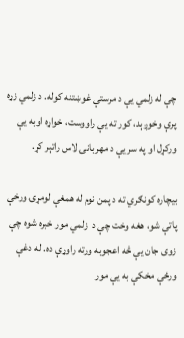چې له زلمي یې د مرستې غوښتنه کوله. د زلمي زړه پرې وخوږېد، کور ته یې راووست، خواړه اوبه یې ورکړل او په سر یې د مهربانۍ لاس راتېر کړ.

بیچاره کونګري ته د پمن نوم له همغې لومړۍ ورخې پاتې شو، هغه وخت چې د  زلمي مور خبره شوه چې زوی جان یې څه اعجوبه ورته راوړې ده. له دغې ورځې مخکې به یې مور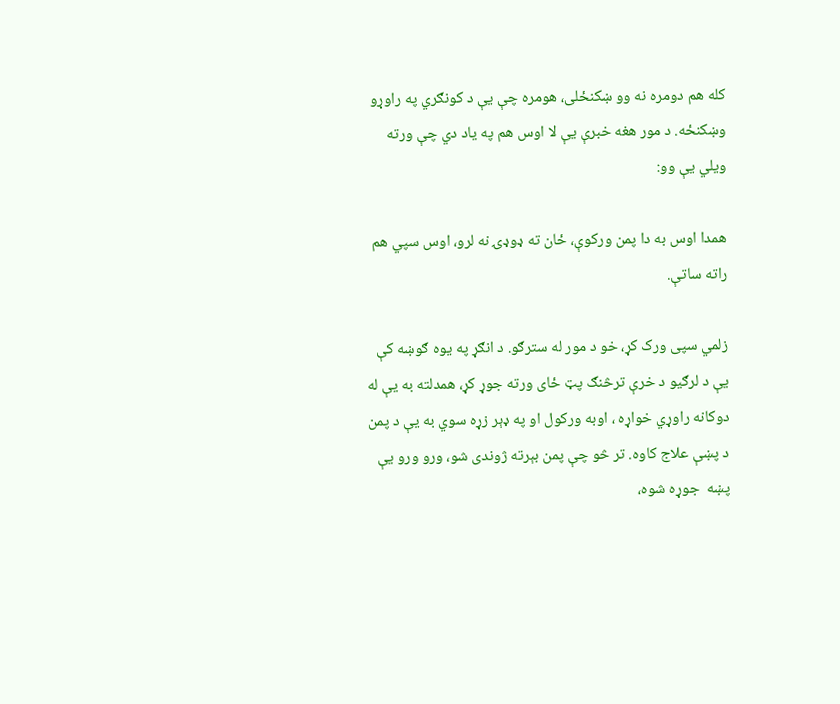کله هم دومره نه وو ښکنځلی، هومره چې یې د کونګري په راوړو  وښکنځه. د مور هغه خبرې یې لا اوس هم په یاد دي چې ورته ویلي یې وو:

همدا اوس به دا پمن ورکوې، ځان ته ډوډۍ نه لرو، اوس سپي هم راته ساتې.

زلمي سپی ورک کړ، خو د مور له سترګو. د انګړ په یوه ګوښه کې یې د لرګیو د خرې ترڅنګ پټ ځای ورته جوړ کړ، همدلته به یې له دوکانه راوړي خواړه ، اوبه ورکول او په ډېر زړه سوي به یې د پمن د پښې علاج کاوه. تر څو چې پمن بېرته ژوندی شو، ورو ورو یې پښه  جوړه شوه،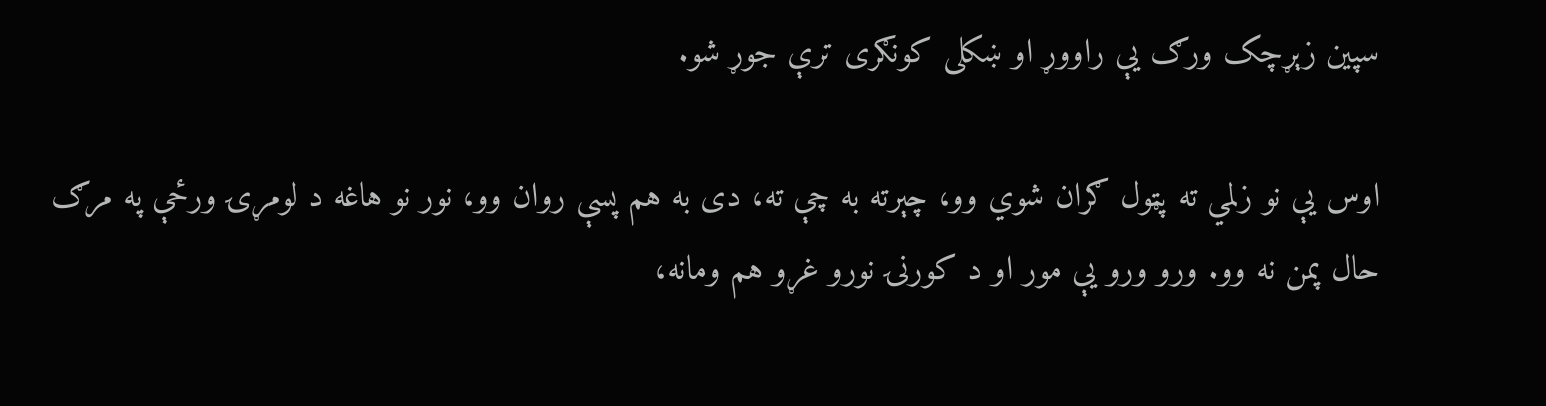سپین زېړچک ورګ یې راووړ او ښکلی کونګری ترې جوړ شو.

اوس یې نو زلمي ته پټول ګران شوي وو، چېرته به چې ته، دی به هم پسې روان وو، نور نو هاغه د لومړۍ ورځې په مرګ حال پمن نه وو. ورو ورو یې مور او د کورنۍ نورو غړو هم ومانه،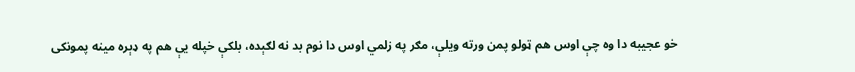خو عجیبه دا وه چې اوس هم ټولو پمن ورته ویلې، مګر په زلمي اوس دا نوم بد نه لګېده، بلکې خپله یې هم په ډېره مینه پمونکی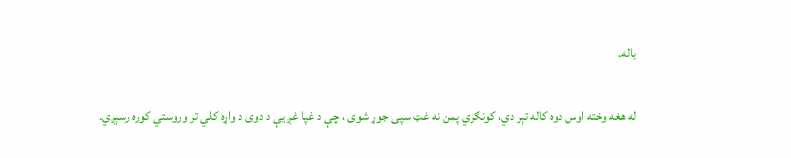باله.

له هغه وخته اوس دوه کاله تېر دي، کونګري پمن نه غټ سپی جوړ شوی ، چې د غپا غږ یې د دوی د واړه کلي تر وروستي کوره رسېږي.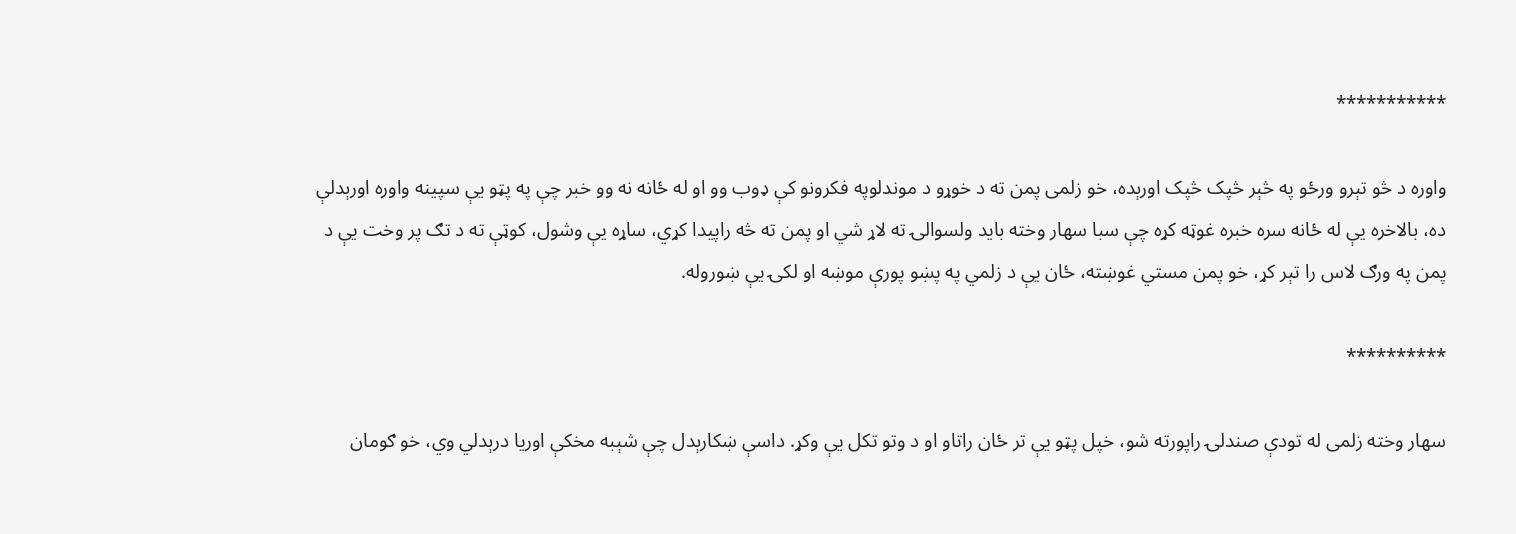***********

واوره د څو تېرو ورځو په څېر څپک څپک اورېده، خو زلمی پمن ته د خوړو د موندلوپه فکرونو کې ډوب وو او له ځانه نه وو خبر چې په پټو یې سپینه واوره اورېدلې ده، بالاخره یې له ځانه سره خبره غوټه کړه چې سبا سهار وخته باید ولسوالۍ ته لاړ شي او پمن ته څه راپیدا کړي، ساړه یې وشول، کوټې ته د تګ پر وخت یې د پمن په ورګ لاس را تېر کړ، خو پمن مستي غوښته، ځان یې د زلمي په پښو پورې موښه او لکۍ یې ښوروله.

**********

سهار وخته زلمی له تودې صندلۍ راپورته شو، خپل پټو یې تر ځان راتاو او د وتو تکل یې وکړ. داسې ښکارېدل چې شېبه مخکې اوریا درېدلي وي، خو ګومان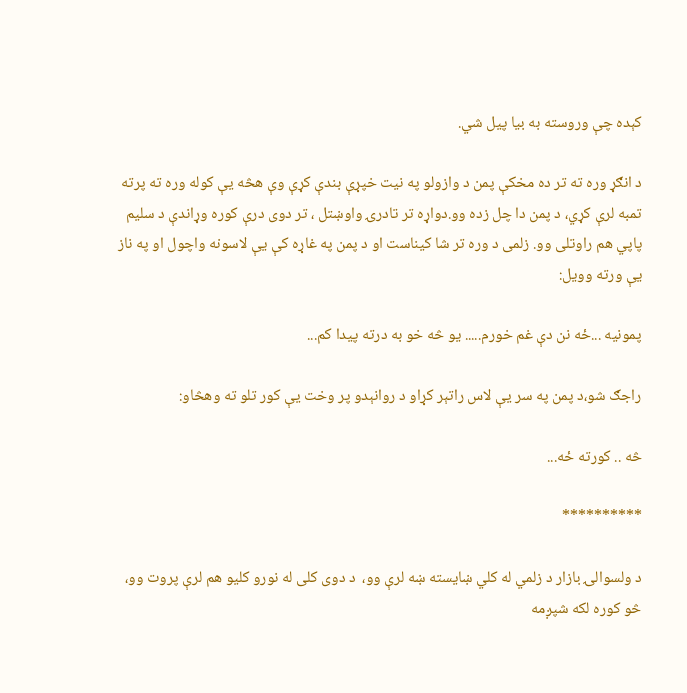کېده چې وروسته به بیا پیل شي.

د انګړ وره ته تر ده مخکې پمن د وازولو په نیت خپړې بندې کړې وې هڅه یې کوله وره ته پرته تمبه لرې کړي، د پمن دا چل زده وو.دواړه تر تادرۍ واوښتل ، تر دوی درې کوره وړاندې د سلیم پاپي هم راوتلی وو. زلمی د وره تر شا کیناست او د پمن په غاړه کې یې لاسونه واچول او په ناز یې ورته وویل:

پمونیه ...ځه نن دې غم خورم..... یو څه خو به درته پیدا کم...

راجګ شو،د پمن په سر یې لاس راتېر کړاو د روانېدو پر وخت یې کور تلو ته وهڅاو:

څه .. کورته ځه...

**********

د ولسوالۍ بازار د زلمي له کلي ښایسته ښه لرې وو،  د دوی کلی له نورو کلیو هم لرې پروت وو، څو کوره لکه شپږمه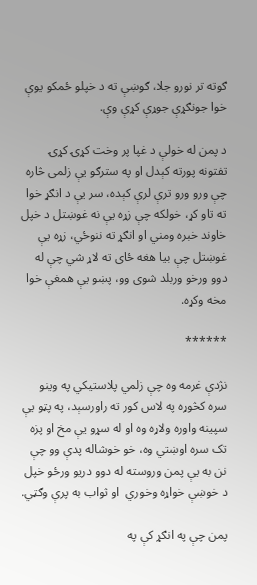ګوته تر نورو جلا، ګوښې ته د خپلو ځمکو یوې خوا جونګړې جوړې کړې وې.

د پمن له خولې د غپا پر وخت کړۍ کړۍ تفتونه پورته کېدل او په سترګو یې زلمی څاره چې ورو ورو ترې لرې کېده، سر یې د انګړ خوا ته تاو کړ، خولکه چې زړه یې نه غوښتل د خپل خاوند خبره ومني او انګړ ته ننوځي، زړه یې غوښتل چې بیا هغه ځای ته لاړ شي چې له دوو ورخو وربلد شوی وو، پښو یې همغې خوا مخه وکړه.

******

نژدې غرمه وه چې زلمي پلاستیکي په وینو سره کڅوړه په لاس کور ته راورسېد، په پټو یې سپینه واوره ولاړه وه او له سړو یې مخ او پزه تک سره اوښتي وه، خو خوشاله پدې وو چې نن به یې پمن وروسته له دوو دریو ورځو خپل د خوښې خواړه وخوري  او ثواب به پرې وګټي.

پمن چې په انګړ کې په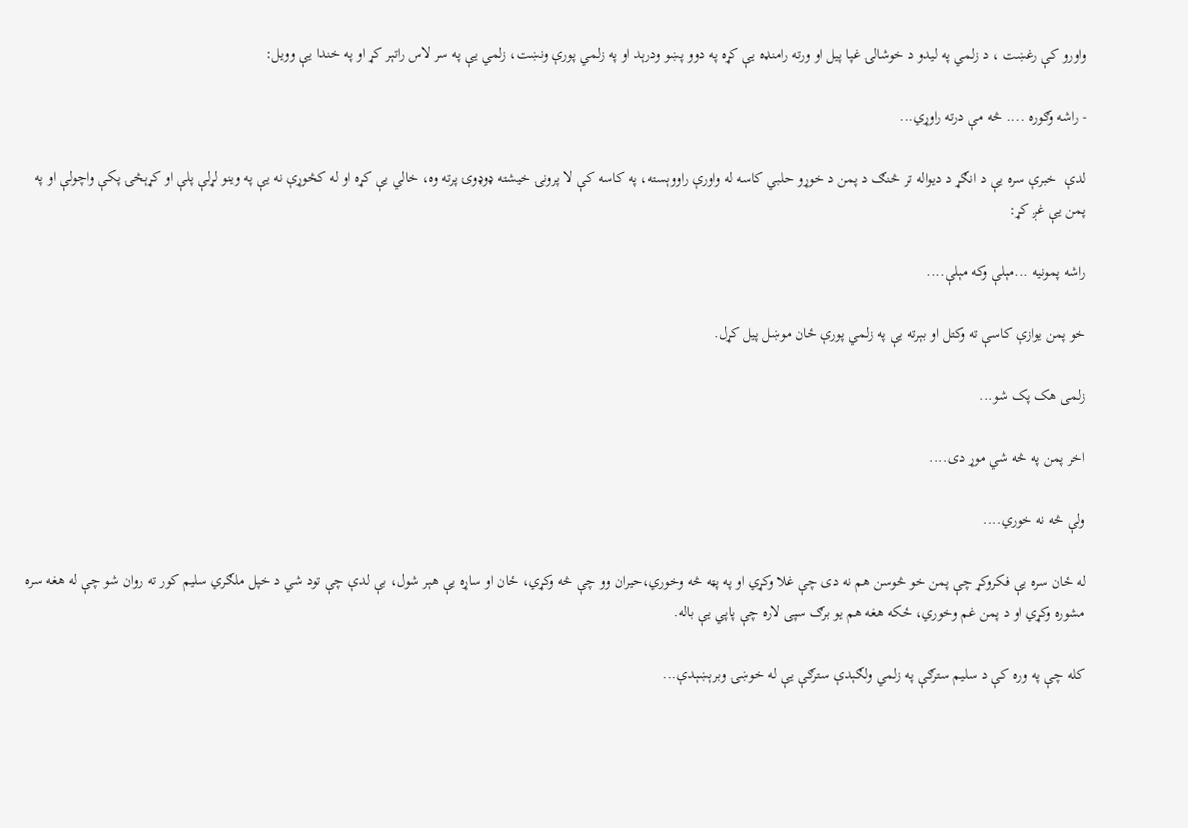واورو کې رغښت ، د زلمي په لیدو د خوشالۍ غپا پیل او ورته رامنډه یې کړه په دوو پښو ودرېد او په زلمي پورې ونښت، زلمي یې په سر لاس راتېر کړ او په خندا یې وویل:

- راشه وګوره .... څه مې درته راوړي...

لدې  خبرې سره یې د انګړ د دیواله تر څنګ د پمن د خوړو حلبي کاسه له واورې راووېسته، په کاسه کې لا پرونۍ خیشته ډوډوۍ پرته وه، خالي یې کړه او له کڅوړې نه یې په وینو لړلې پلې او کړېڅۍ پکې واچولې او په پمن یې غږ کړ:

راشه پمونیه ...مېلې وکه مېلې....

خو پمن یوازې کاسې ته وکتل او بېرته یې په زلمي پورې ځان موښل پیل کړل.

زلمی هک پک شو...

اخر پمن په څه شي موړ دی....

ولې څه نه خوري....

له ځان سره یې فکروکړ چې پمن خو څوسن هم نه دی چې غلا وکړي او په پټه څه وخوري،حیران وو چې څه وکړي، ځان او ساړه یې هېر شول، بې لدې چې تود شي د خپل ملګري سلیم کور ته روان شو چې له هغه سره مشوره وکړي او د پمن غم وخوري، ځکه هغه هم یو برګ سپی لاره چې پاپي یې باله.

کله چې په وره کې د سلیم سترګې په زلمي ولګېدې سترګې یې له خوښۍ وبرېښېدې...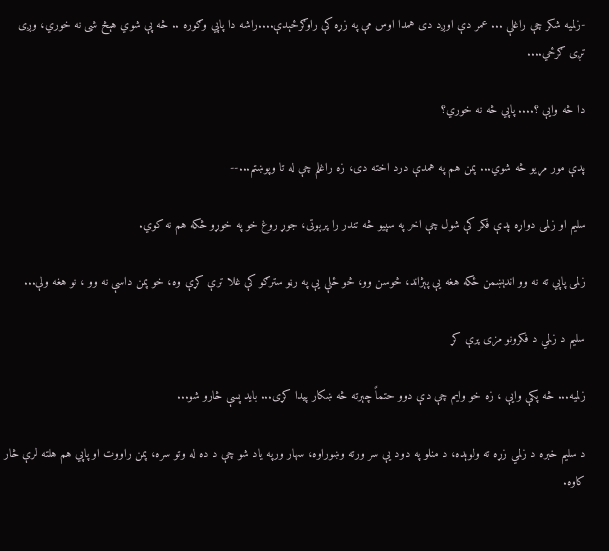-زلمیه شکر چې راغلې ... عمر دې اوږد دی همدا اوس مې په زړه کې راوګرځېدې....راشه دا پاپي وګوره .. څه پې شوي هېڅ شی نه خوري، وږی تږی ګرځي....

دا څه وایې ؟.... پاپي څه نه خوري؟

پدې مور مړیو څه شوي... پمن هم په همدې درد اخته دی، زه راغلم چې له تا وپوښتم...--

سلیم او زلمی دواړه پدې فکر کې شول چې اخر په سپیو څه تندر را پرېوتی، جوړ روغ خو په خوړو څکه هم نه کوي.

زلمی پاپي ته نه وو اندېښمن ځکه هغه یې پېژاند، څوسن وو، څو ځلې یې په رڼو سترګو کې غلا ترې کړې وه، خو پمن داسې نه وو ، نو هغه ولې...

سلیم د زلمي د فکرونو مزی پرې کړ

زلمیه... څه پکې وایې ، زه خو وایم چې دې دوو حتماً چېرته څه ښکار پیدا کړی... باید پسې څارو شو...

د سلیم خبره د زلمي زړه ته ولوېده، د منلو په دود یې سر ورته وښوراوه، سهار ورپه یاد شو چې د ده له وتو سره، پمن راووت او پاپي هم هلته لرې څار کاوه.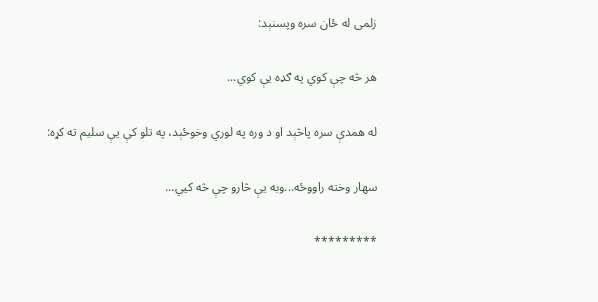زلمی له ځان سره وپسنېد:

هر څه چې کوي په ګډه یې کوي...

له همدې سره پاڅېد او د وره په لوري وخوځېد، په تلو کې یې سلیم ته کړه:

سهار وخته راووځه...وبه یې څارو چې څه کیي...

*********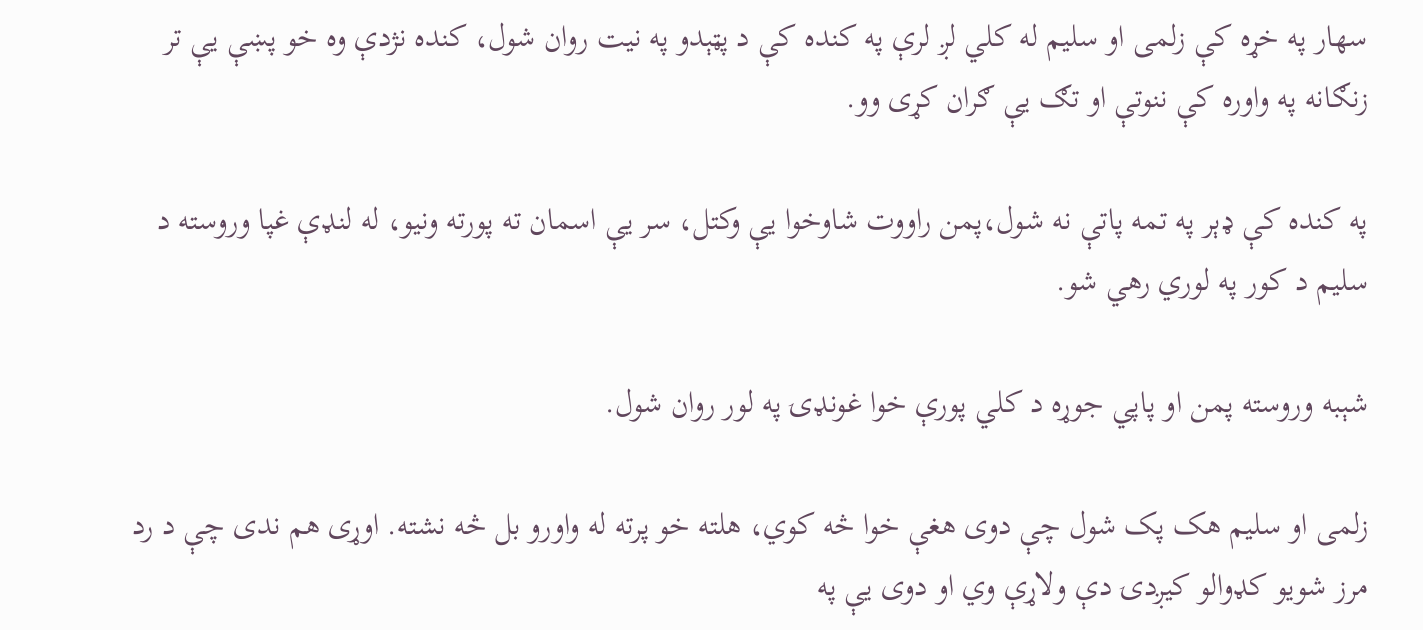سهار په خړه کې زلمی او سلیم له کلي لږ لرې په کنده کې د پټېدو په نیت روان شول، کنده نژدې وه خو پښې یې تر زنګانه په واوره کې ننوتې او تګ یې ګران کړی وو.

په کنده کې ډېر په تمه پاتې نه شول،پمن راووت شاوخوا یې وکتل، سر یې اسمان ته پورته ونیو، له لنډې غپا وروسته د سلیم د کور په لوري رهي شو.

شېبه وروسته پمن او پاپي جوړه د کلي پورې خوا غونډۍ په لور روان شول.

زلمی او سلیم هک پک شول چې دوی هغې خوا څه کوي، هلته خو پرته له واورو بل څه نشته. اوړی هم ندی چې د رد مرز شویو کډوالو کیږدۍ دې ولاړې وي او دوی یې په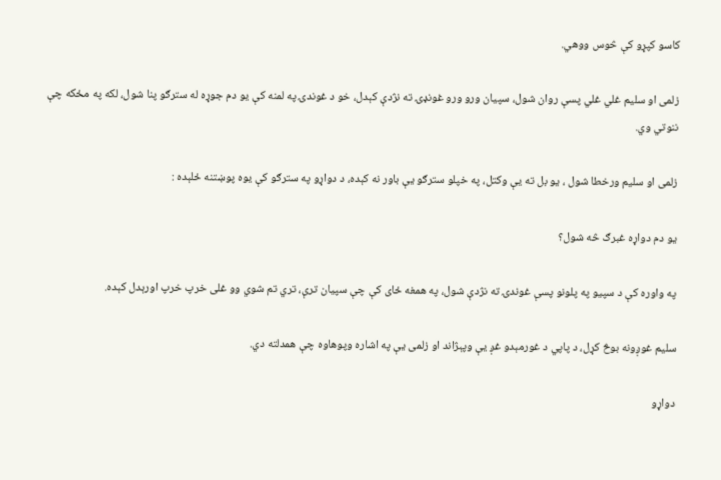کاسو کپړو کې څوس ووهي.

زلمی او سلیم غلي غلي پسې روان شول، سپیان ورو ورو غونډۍ ته نژدې کېدل، خو د غوندۍ په لمنه کې یو دم جوړه له سترګو پنا شول، لکه په مځکه چې ننوتي وي.

زلمی او سلیم ورخطا شول ، یو بل ته یې وکتل، په خپلو سترګو یې باور نه کېده، د دواړو په سترګو کې يوه پوښتنه ځلېده :

یو دم دواړه غبرګ څه شول؟

په واوره کې د سپیو په پلونو پسې غوندۍ ته نژدې شول، په همغه ځای کې چې سپیان ترې، تري تم شوي وو غلی خرپ خرپ اورېدل کېده.

سلیم غوږونه بوڅ کړل، د پاپي د غورمېدو غږ یې وپېژاند او زلمی یې په اشاره وپوهاوه چې همدلته دي.

دواړو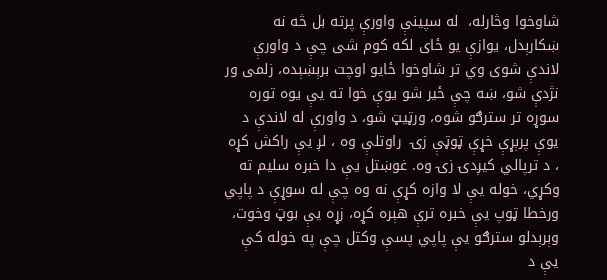شاوخوا وڅارله،  له سپینې واورې پرته بل څه نه ښکارېدل، یوازې یو ځای لکه کوم شی چې د واورې لاندې شوی وي تر شاوخوا ځایو اوچت برېښېده، زلمی ور نژدې شو، ښه چې ځیر شو یوې خوا ته یې یوه توره سوړه تر سترګو شوه، ورټیټ شو، د واورې له لاندې د یوې پرېړې خړې ټوټې زۍ  راوتلې وه ، لږ یې راکش کړه ، د ترپالي کیږدۍ زۍ وه. غوښتل یې دا خبره سلیم ته وکړي، خوله یې لا وازه کړې نه وه چې له سوړې د پاپي ورخطا ټوپ یې خبره ترې هېره کړه، زړه یې بوټ وخوت، وېرېدلو سترګو یې پاپي پسې وکتل چې په خوله کې یې د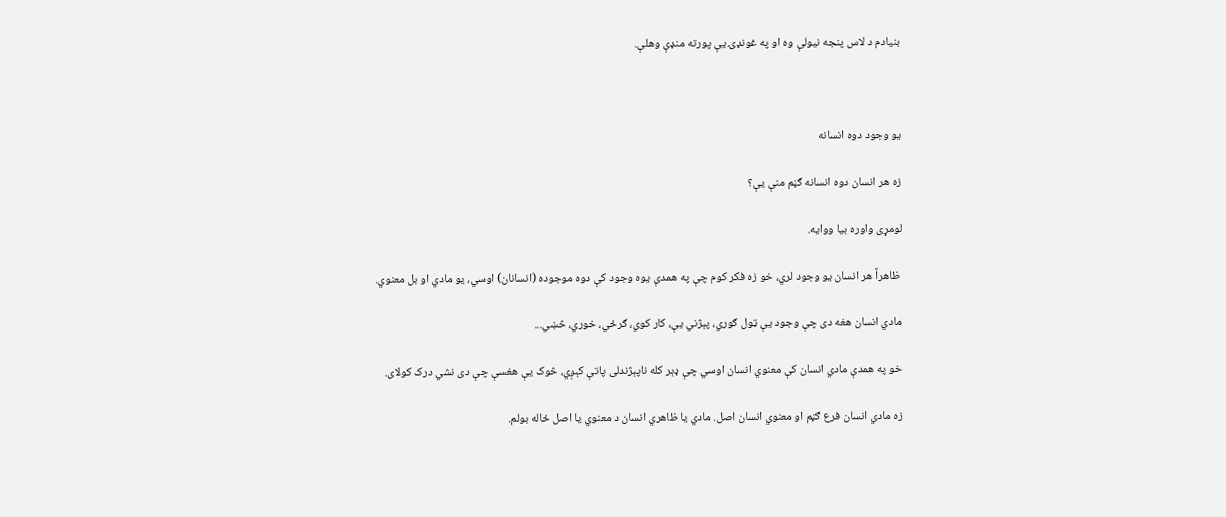بنیادم د لاس پنجه نیولې وه او په غونډۍ یې پورته منډې وهلې.



یو وجود دوه انسانه

زه هر انسان دوه انسانه ګڼم منې یې؟

لومړی واوره بیا ووایه.

 ظاهراً هر انسان یو وجود لري، خو زه فکر کوم چې په همدې یوه وجود کې دوه موجوده (انسانان) اوسي، یو مادي او بل معنوي.

مادي انسان هغه دی چې وجود یې ټول ګوري، پېژني یې، کار کوي، ګرځي، خوري، څښي...

خو په همدې مادي انسان کې معنوي انسان اوسي چې ډېر کله ناپېژندلی پاتې کېږي، څوک یې هغسې چې دی نشي درک کولای.

زه مادي انسان فرع ګڼم او معنوي انسان اصل. مادي یا ظاهري انسان د معنوي یا اصل ځاله بولم.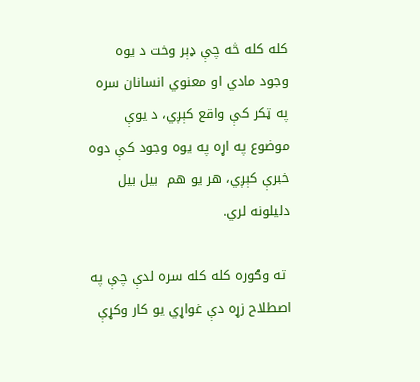کله کله څه چې ډېر وخت د یوه وجود مادي او معنوي انسانان سره په ټکر کې واقع کېږي، د یوې موضوع په اړه په یوه وجود کې دوه خبرې کېږي، هر یو هم  بیل بیل دلیلونه لري.

 ته وګوره کله کله سره لدې چې په اصطلاح زړه دې غواړي یو کار وکړې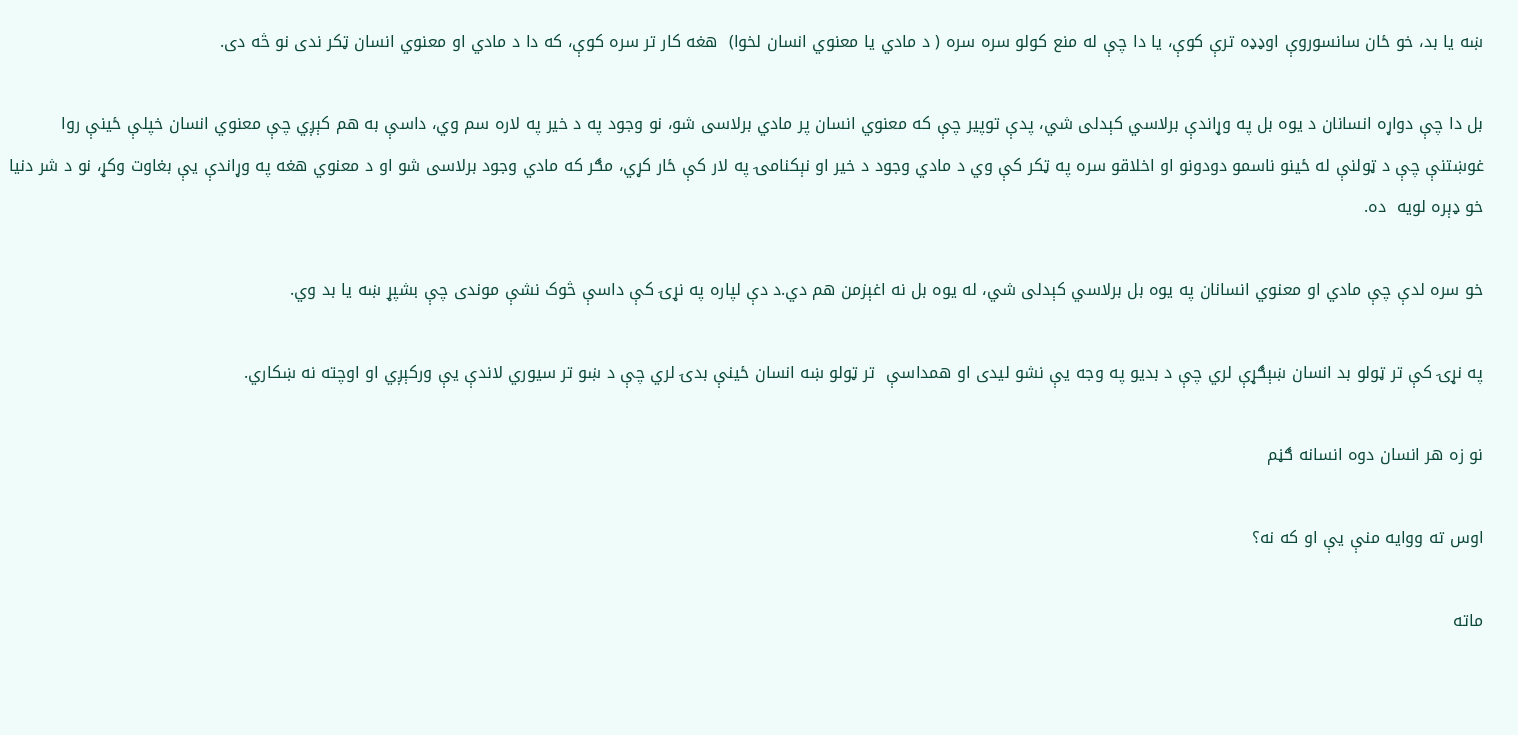ښه یا بد، خو ځان سانسوروې اوډډه ترې کوې، یا دا چې له منع کولو سره سره ( د مادي یا معنوي انسان لخوا)  هغه کار تر سره کوې، که دا د مادي او معنوي انسان ټکر ندی نو څه دی.

بل دا چې دواړه انسانان د یوه بل په وړاندې برلاسي کېدلی شي، پدې توپیر چې که معنوي انسان پر مادي برلاسی شو، نو وجود په د خیر په لاره سم وي، داسې به هم کېږي چې معنوي انسان خپلې ځینې روا غوښتنې چې د ټولنې له ځینو ناسمو دودونو او اخلاقو سره په ټکر کې وي د مادي وجود د خیر او نېکنامۍ په لار کې ځار کړي، مګر که مادي وجود برلاسی شو او د معنوي هغه په وړاندې یې بغاوت وکړ، نو د شر دنیا خو ډېره لویه  ده.

خو سره لدې چې مادي او معنوي انسانان په یوه بل برلاسي کېدلی شي، له یوه بل نه اغېزمن هم دي.د دې لپاره په نړۍ کې داسې څوک نشې موندی چې بشپړ ښه یا بد وي.

په نړۍ کې تر ټولو بد انسان ښېګړې لري چې د بدیو په وجه یې نشو لیدی او همداسې  تر ټولو ښه انسان ځینې بدۍ لري چې د ښو تر سیوري لاندې یې ورکېږي او اوچته نه ښکاري.

نو زه هر انسان دوه انسانه ګڼم

اوس ته ووایه منې یې او که نه؟

ماته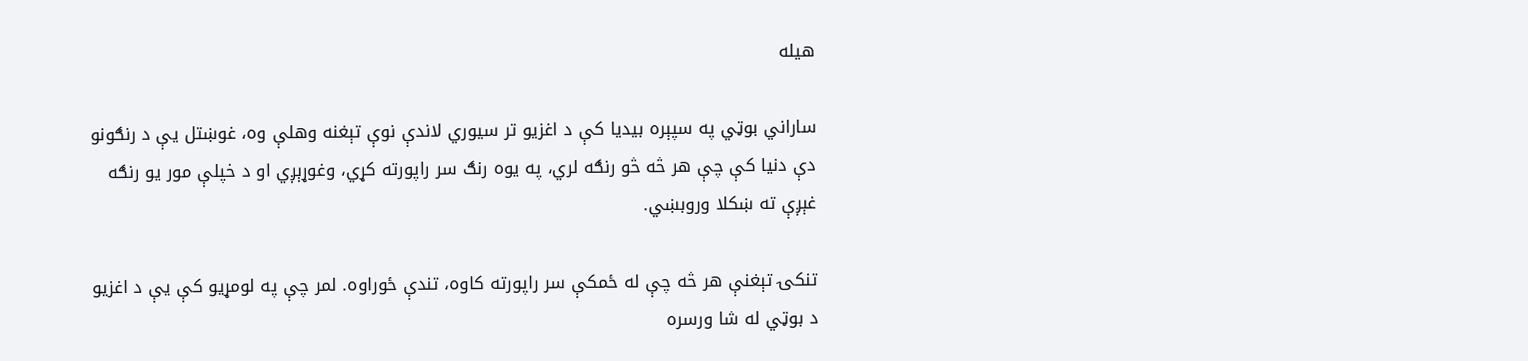هیله

ساراني بوټي په سپېره بیدیا کې د اغزیو تر سیوري لاندې نوې تېغنه وهلې وه، غوښتل یې د رنګونو دې دنیا کې چې هر څه څو رنګه لري، په یوه رنګ سر راپورته کړي، وغوړېږي او د خپلې مور یو رنګه غېږې ته ښکلا وروبښي.

تنکۍ تېغنې هر څه چې له ځمکې سر راپورته کاوه، تندې ځوراوه. لمر چې په لومړيو کې یې د اغزیو د بوټي له شا ورسره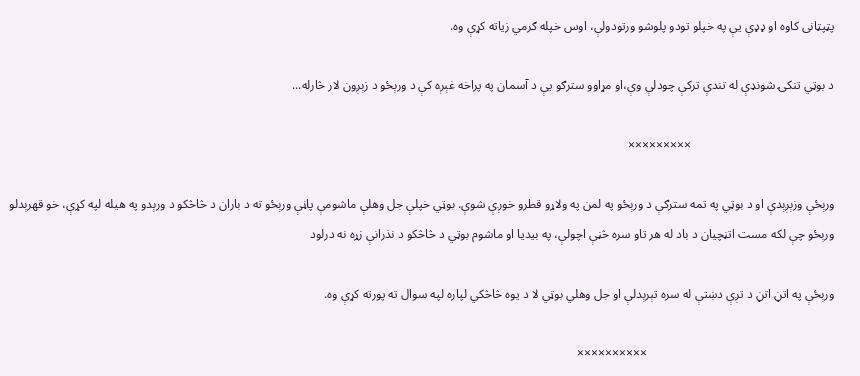پټپټانی کاوه او ډډې یې په خپلو تودو پلوشو ورتودولې، اوس خپله ګرمي زیاته کړې وه.

د بوټي تنکۍ شونډې له تندې ترکې چودلې وې،او مړاوو سترګو یې د آسمان په پراخه غېږه کې د ورېځو د زېږون لار څارله...

                                              ×××××××××

ورېځې وزېږېدې او د بوټي په تمه سترګې د ورېځو په لمن په ولاړو قطرو خوږې شوې. بوټي خپلې جل وهلې ماشومې پاڼې ورېځو ته د باران د څاڅکو د ورېدو په هیله لپه کړې، خو قهرېدلو ورېځو چې لکه مست اتڼچیان د باد له هر تاو سره څڼې اچولې، په بیدیا او ماشوم بوټي د څاڅکو د نذرانې زړه نه درلود

ورېځې په اتڼ اتڼ د تږې دښتې له سره تېرېدلې او جل وهلي بوټي لا د یوه څاڅکي لپاره لپه سوال ته پورته کړې وه.

                                                            ××××××××××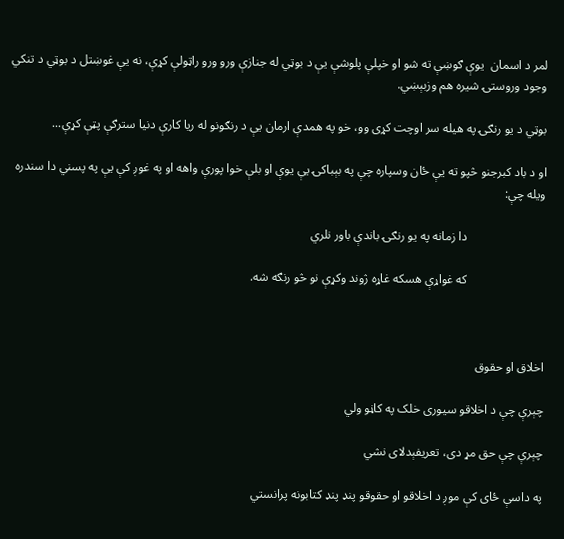لمر د اسمان  یوې ګوښې ته شو او خپلې پلوشې یې د بوټي له جنازې ورو ورو راټولې کړې، نه یې غوښتل د بوټي د تنکي وجود وروستۍ شیره هم وزبېښي.

بوټي د یو رنګۍ په هیله سر اوچت کړی وو، خو په همدې ارمان یې د رنګونو له ریا کارې دنیا سترګې پټې کړې...

او د باد کبرجنو څپو ته یې ځان وسپاره چې په بېباکۍ یې یوې او بلې خوا پورې واهه او په غوږ کې یې په پسني دا سندره ویله چې:

                         دا زمانه په یو رنګۍ باندې باور نلري

                         که غواړې هسکه غاړه ژوند وکړې نو څو رنګه شه.



اخلاق او حقوق

چېرې چې د اخلاقو سیوری خلک په کاڼو ولي

چېرې چې حق مړ دی، تعریفېدلای نشي

په داسې ځای کې موږ د اخلاقو او حقوقو پنډ پنډ کتابونه پرانستي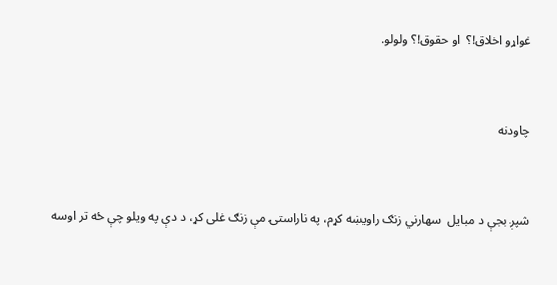غواړو اخلاق!؟  او حقوق!؟ ولولو.



چاودنه



شپږ بجې د مبایل  سهارني زنګ راويښه کړم، په ناراستۍ مې زنګ غلی کړ، د دې په ویلو چې ځه تر اوسه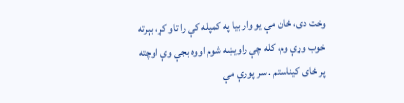وخت دی، ځان مې یو وار بیا په کمپله کې را تاو کړ، بېرته خوب وړې وم، کله چې راویښه شوم اووه بجې وې اوچته پر ځای کیناستم . سر پورې مې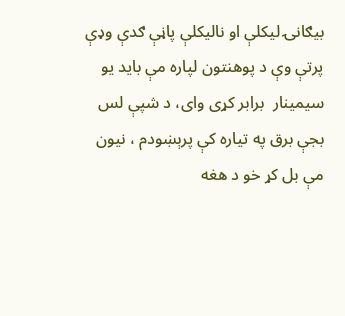بیګانۍ لیکلې او نالیکلې پاڼې ګدې وډې پرتې وې د پوهنتون لپاره مې باید یو سیمینار  برابر کړی وای، د شپې لس بجې برق په تیاره کې پرېښودم ، نیون مې بل کړ خو د هغه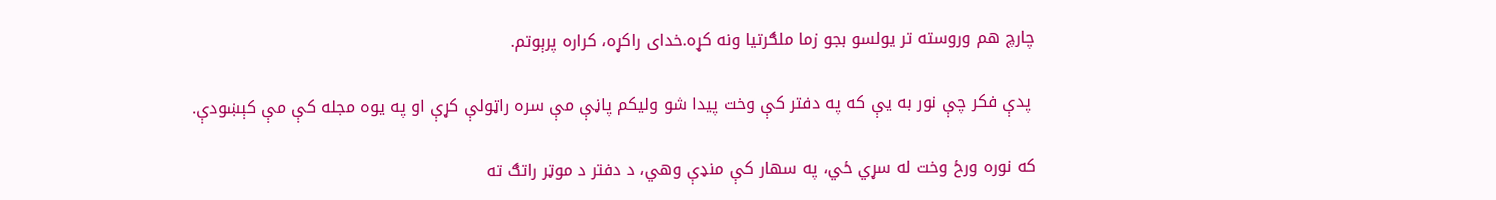چارچ هم وروسته تر یولسو بجو زما ملګرتیا ونه کړه.خدای راکړه، کراره پرېوتم.

 پدې فکر چې نور به یې که په دفتر کې وخت پیدا شو ولیکم پاڼې مې سره راټولې کړې او په یوه مجله کې مې کېښودې.

که نوره ورځ وخت له سړي ځي، په سهار کې منډې وهي، د دفتر د موټر راتګ ته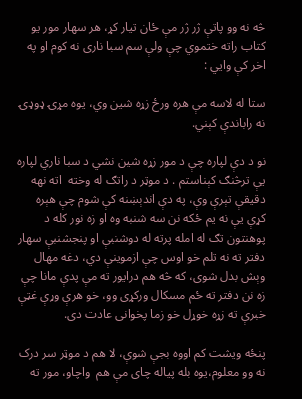څه نه وو پاتې ژر ژر مې ځان تیار کړ، هر سهار مور یو کتاب راته ختموي چې ولې سم سبا ناری نه کوم او په اخر کې وایي :

ستا له لاسه مې هره ورځ زړه شین وي، یوه مړۍ ډوډۍ نه راباندې کېني.

نو د دې لپاره چې د مور زړه شین نشي د سبا ناري لپاره یې ترڅنګ کېناستم . د موټر د راتګ له وخته  اته نهه دقیقې تېرې وې، په دې اندېښنه کې شوم چې هېره کړې یې نه یم ځکه نن سه شنبه وه او زه نور کله د پوهنتون تګ له امله پرته له دوشنبې او پنجشنبې سهار دفتر ته نه تلم خو اوس چې ازموینې دي، دغه مهال وېش بدل شوی، که څه هم درایور ته مې پدې مانا چې زه نن دفتر ته ځم مسکال ورکړی وو، خو هرې وړې غټې خبرې ته زړه خوړل خو زما پخوانی عادت دی.

پنځه ویشت کم اووه بجې شوې، لا هم د موټر سر درک نه وو معلوم،یوه بله پیاله چای مې هم  واچاو، مور ته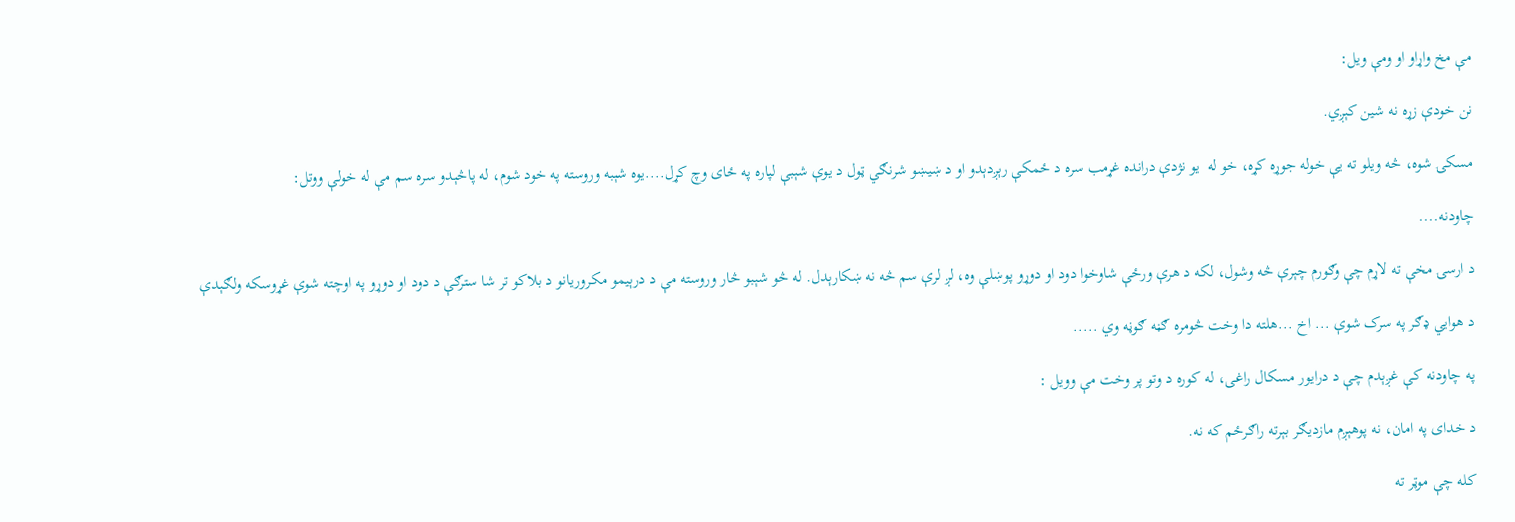مې مخ واړاو او ومې ویل:

نن خودې زړه نه شین کېږي.

مسکۍ شوه، څه ویلو ته یې خوله جوړه کړه، خو له  یو نژدې درانده غړمب سره د ځمکې رېږدېدو او د ښیښو شرنګي ټول د یوې شېبې لپاره په ځای وچ کړل....یوه شېبه وروسته په خود شوم، له پاڅېدو سره سم مې له خولې ووتل:

چاودنه....

د ارسۍ مخې ته لاړم چې وګورم چېرې څه وشول، لکه د هرې ورځې شاوخوا دود او دوړو پوښلې وه، لږ لرې سم څه نه ښکارېدل. له څو شېبو څار وروسته مې د درېیمو مکروریانو د بلاکو تر شا سترګې د دود او دوړو په اوچته شوې غړوسکه ولګېدې

د هوایي ډګر په سرک شوې ... اخ ...هلته دا وخت څومره ګڼه ګوڼه وي .....

په چاودنه کې غږېدم چې د درایور مسکال راغی، له کوره د وتو پر وخت مې وویل :

د خدای په امان، نه پوهېږم مازدیګر بېرته راګرځم که نه.

کله چې موټر ته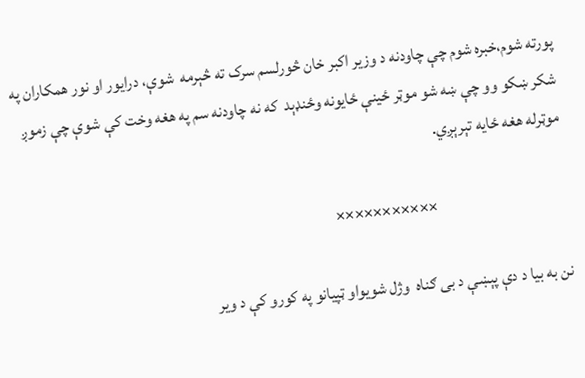پورته شوم،خبره شوم چې چاودنه د وزیر اکبر خان څورلسم سرک ته څېرمه  شوې، درایور او نور همکاران په شکر ښکو وو چې ښه شو موټر ځینې ځایونه وځنډېد  که نه چاودنه سم په هغه وخت کې شوې چې زموږ موټرله هغه ځایه تېرېږي.

                                       ×××××××××××

نن به بیا د دې پېښې د بی ګناه  وژل شویواو ټپیانو په کورو کې د ویر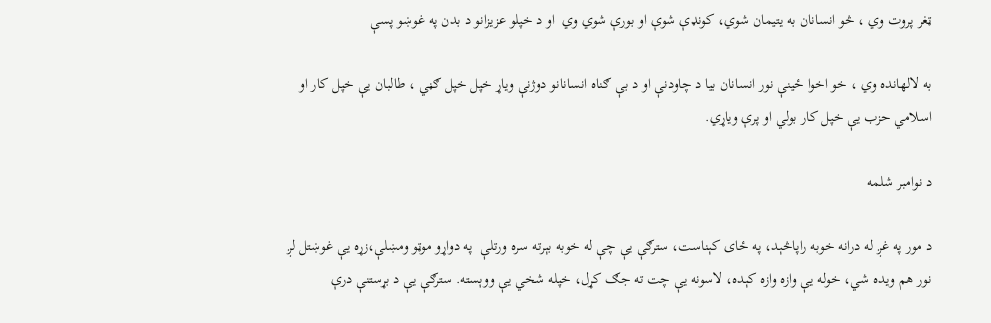ټغر پروت وي ، څو انسانان به یتیمان شوي، کونډې شوې او بورې شوي وي  او د خپلو عزیزانو د بدن په غوښو پسې

به لالهانده وي ، خو اخوا ځینې نور انسانان بیا د چاودنې او د بې ګناه انسانانو دوژنې ویاړ خپل خپل ګڼي ، طالبان یې خپل کار او اسلامي حزب یې خپل کار بولي او پرې ویاړي.

د نوامبر شلمه

د مور په غږ له درانه خوبه راپاڅېد، په ځای کېناست، سترګې یې چې له خوبه بېرته سره ورتلې  په دواړو موټو ومښلې،زړه یې غوښتل لږ نور هم ویده شي، خوله یې وازه وازه کېده، لاسونه یې چت ته جګ کړل، خپله شخي یې ووېسته. سترګې یې د بړستنې درې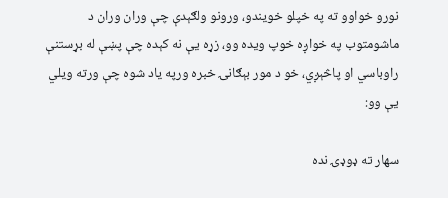نورو خواوو ته په خپلو خویندو، ورونو ولګېدې چې وران وران د ماشومتوب په خواږه خوپ ویده وو، زړه یې نه کېده چې پښې له بړستنې راوباسي او پاڅېږي، خو د مور بېګانۍ خبره ورپه یاد شوه چې ورته ویلي یې وو:

سهار ته ډوډۍ نده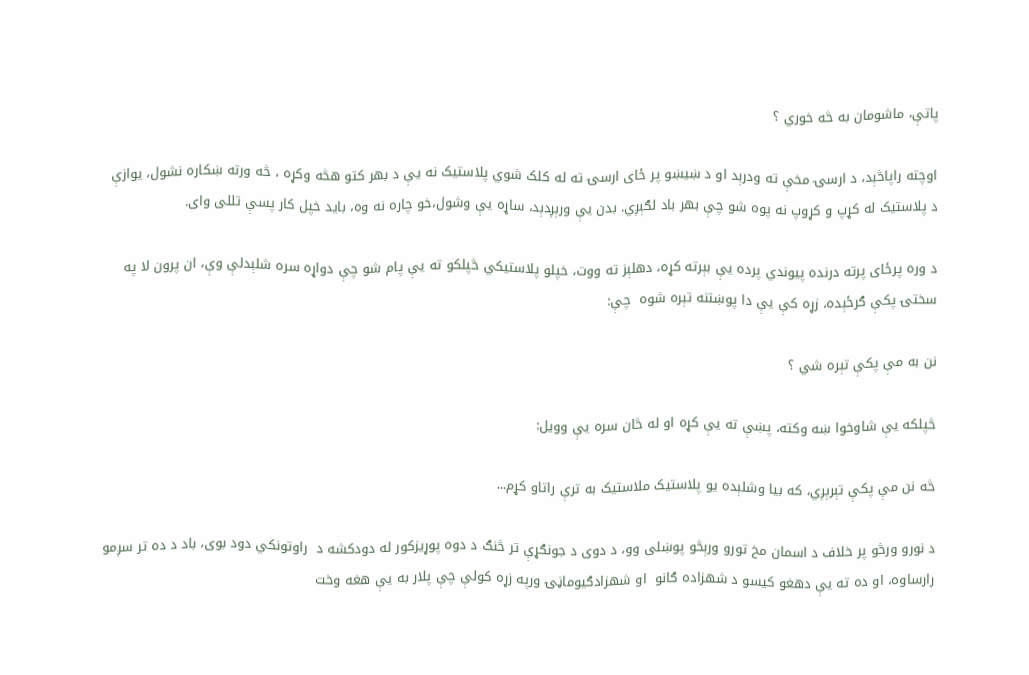پاتې، ماشومان به څه خوري ؟

اوچته راپاڅېد، د ارسۍ مخې ته ودرېد او د ښیښو پر ځای ارسۍ ته له کلک شوي پلاستیک نه یې د بهر کتو هڅه وکړه ، څه ورته ښکاره نشول، یوازې د پلاستیک له کړپ و کړوپ نه پوه شو چې بهر باد لګېږي. بدن یې ورېږدېد، ساړه یې وشول،خو چاره نه وه، باید خپل کار پسې تللی وای.

د وره پرځای پرته درنده پیوندي پرده یې بېرته کړه، دهلېز ته ووت، خپلو پلاستیکي څپلکو ته یې پام شو چې دواړه سره شلېدلې وې، ان پرون لا په سختۍ پکې ګرځېده، زړه کې یې دا پوښتنه تېره شوه  چې:

نن به مې پکې تېره شي ؟

څپلکه یې شاوخوا ښه وکته، پښې ته یې کړه او له څان سره یې وویل:

څه نن مې پکې تېرېږي، که بیا وشلېده یو پلاستیک ملاستیک به ترې راتاو کړم...

د نورو ورڅو پر خلاف د اسمان مخ تورو ورېڅو پوښلی وو، د دوی د جونګړې تر څنګ د دوه پوړیزکور له دودکشه د  راوتونکي دود بوی، باد د ده تر سږمو رارساوه، او ده ته یې دهغو کیسو د شهزاده ګانو  او شهزادګیوماڼۍ ورپه زړه کولې چې پلار به یې هغه وخت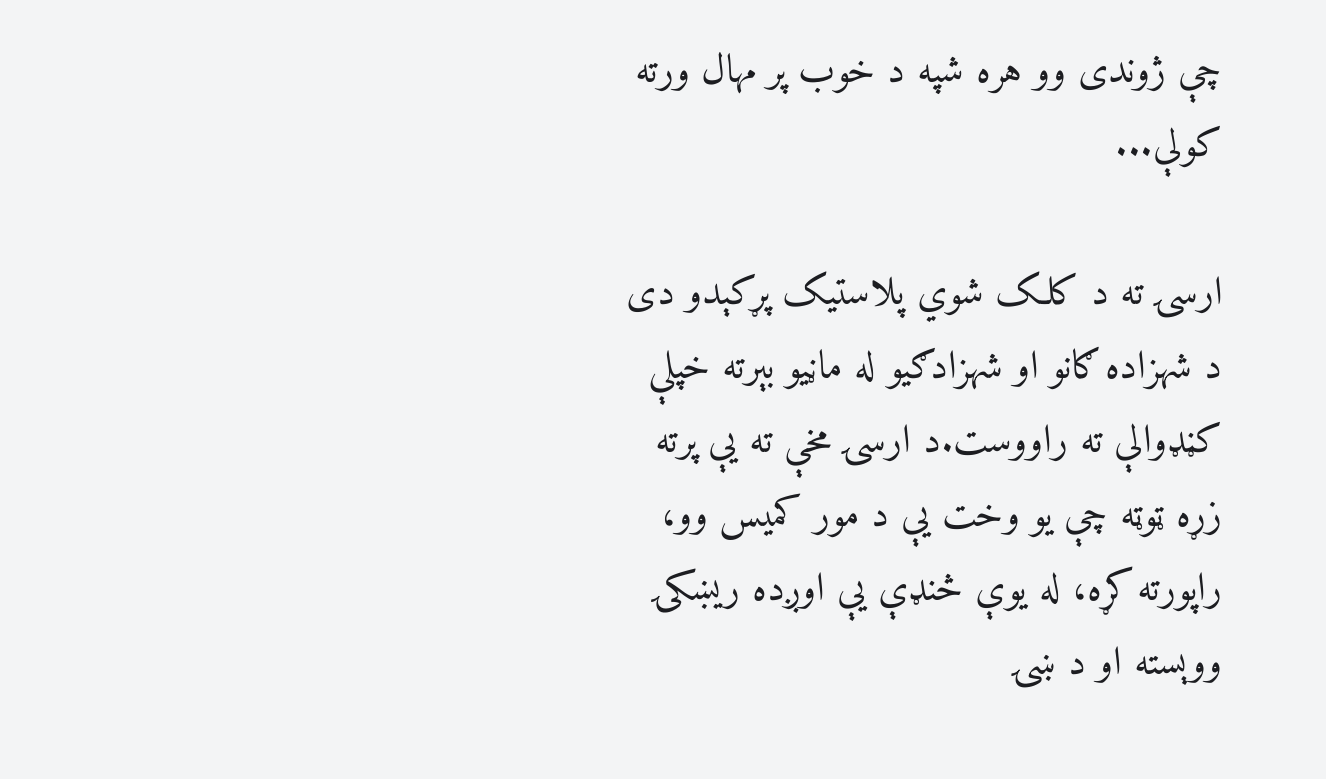چې ژوندی وو هره شپه د خوب پر مهال ورته کولې...

ارسۍ ته د کلک شوي پلاستیک پړکېدو دی د شهزاده ګانو او شهزادګیو له ماڼیو بېرته خپلې کڼډوالې ته راووست.د ارسۍ مخې ته یې پرته زړه ټوټه چې یو وخت یې د مور کمیس وو، راپورته کړه، له یوې څنډې یې اوږده ريښکۍ ووېسته او د ښۍ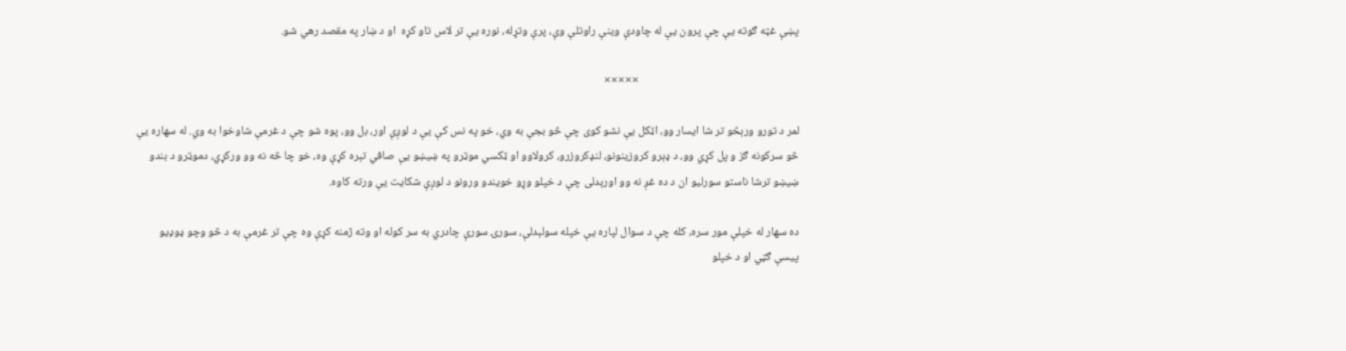پښې غټه ګوته یې چې پرون یې له چاودې وینې راوتلې وې، پرې وتړله، نوره یې تر لاس تاو کړه  او د ښار په مقصد رهي شو.

                                                            ×××××

لمر د تورو ورېڅو تر شا ایسار وو، اټکل یې نشو کوی چې څو بجې به وي، خو په نس کې یې د لوږې اور، بل وو، پوه شو چې د غرمې شاوخوا به وي. له سهاره یې څو سرکونه ګز و پل کړي وو، د ډېرو کروزینونو، لنډکروزرو، کرولاوو او ټکسي موټرو په ښیښو یې صافي تېره کړې وه، خو چا څه نه وو ورکړي، دموټرو د بندو ښیښو ترشا ناستو سورلیو ان د ده غږ نه وو اورېدلی چې د خپلو وړو خویندو ورونو د لوږې شکایت یې ورته کاوه.

ده سهار له خپلې مور سره، کله چې د سوال لپاره یې خپله سولېدلې، سورۍ سورې چادري به سر کوله او وته ژمنه کړې وه چې تر غرمې به د څو وچو ډوډیو پیسې ګټي او د خپلو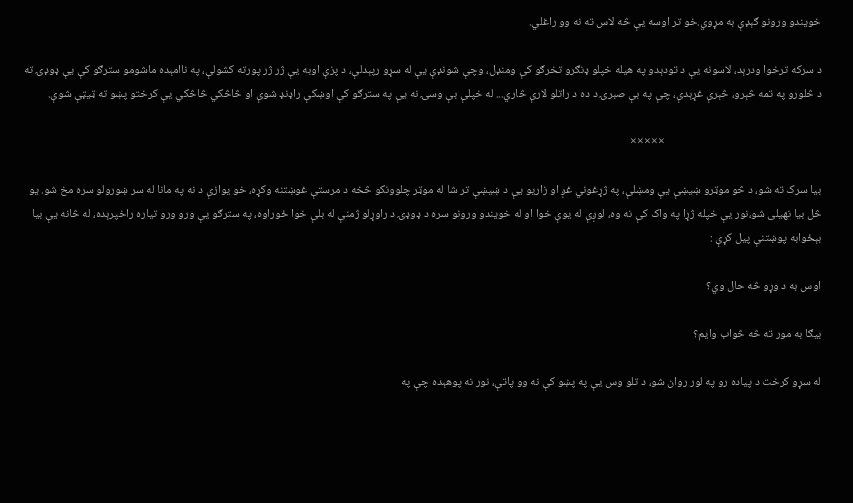خویندو ورونو ګېډې به مړوي.خو تر اوسه یې څه لاس ته نه وو راغلي.

د سرکه ترخوا ودرېد، لاسونه یې د تودېدو په هیله خپلو ډنګرو تخرګو کې ومنډل، وچې شونډې یې له سړو رپېدلې، د پزې اوبه یې ژر ژر پورته کشولې، په ناامېده ماشومو سترګو کې یې ډوډۍ ته د څلورو په تمه څېرو، څېرې غړېدې، چې په بې صبرۍ د ده د راتلو لارې څاري... له خپلې بې وسۍ نه یې په سترګو کې اوښکې راډنډ شوې او څاڅکي څاڅکي یې کرختو پښو ته ټیټې شوې.

                                                           ×××××

بیا سرک ته شو، د څو موټرو ښیښې یې ومښلې، په ژړغوني غږ او زاریو یې د ښیښې تر شا له موټر چلوونکو څخه د مرستې غوښتنه وکړه، خو یوازې د نه په مانا له سر ښورولو سره مخ شو. یو څل بیا نهیلی شو،نور یې خپله ژړا په واک کې نه وه، لوږې له یوې خوا او له خویندو ورونو سره د ډوډۍ د راوړلو ژمنې له بلې خوا ځوراوه، په سترګو یې ورو ورو تیاره راخپرېده، له څانه یې بیا بېځوابه پوښتنې پیل کړې :

اوس به د وړو څه حال وي؟

بیګا به مور ته څه څواب وایم؟

له سړو کرخت د پیاده رو په لور روان شو، د تلو وس یې په پښو کې نه وو پاتې، نور نه پوهېده چې په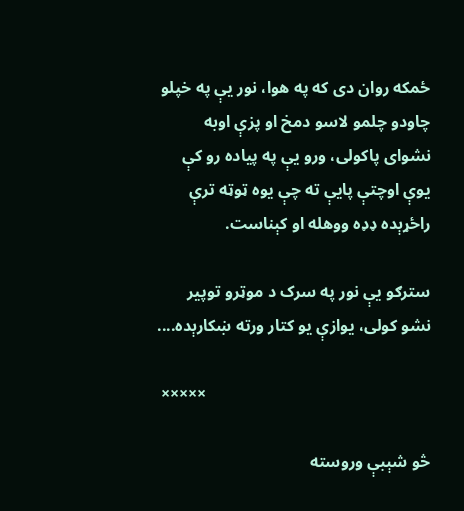ځمکه روان دی که په هوا، نور یې په خپلو چاودو چلمو لاسو دمخ او پزې اوبه نشوای پاکولی، ورو یې په پیاده رو کې یوې اوچتې پایې ته چې یوه ټوټه ترې راځړېده ډډه ووهله او کېناست.

سترګو یې نور په سرک د موټرو توپیر نشو کولی، یوازې یو کتار ورته ښکارېده....

                                                      ×××××

څو شېبې وروسته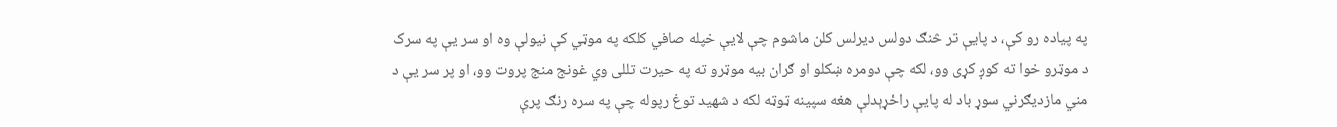په پیاده رو کې، د پایې تر څنګ دولس دیرلس کلن ماشوم چې لایې خپله صافي کلکه په موټي کې نیولې وه او سر یې په سرک د موټرو خوا ته کوږ کړی وو، لکه چې دومره ښکلو او ګران بیه موټرو ته په حیرت تللی وي غونج منج پروت وو، او پر سر یې د مني مازدیګرني سوړ باد له پایې راځړېدلې هغه سپینه ټوټه لکه د شهید توغ رپوله چې په سره رنګ پرې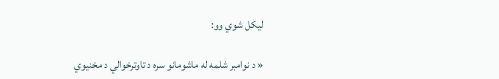لیکل شوي وو:

« د نوامبر شلمه له ماشومانو سره د تاوترخوالي د مخنیوي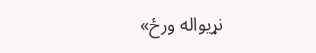نړیواله ورځ»